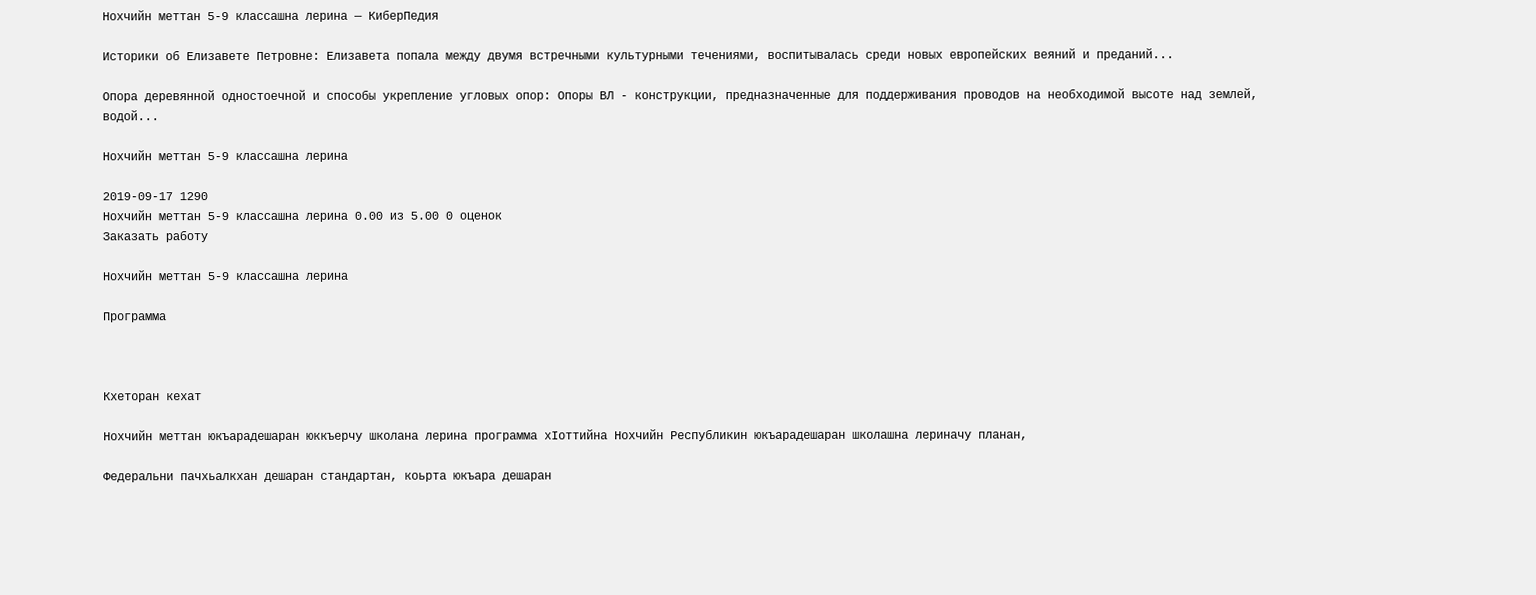Нохчийн меттан 5-9 классашна лерина — КиберПедия

Историки об Елизавете Петровне: Елизавета попала между двумя встречными культурными течениями, воспитывалась среди новых европейских веяний и преданий...

Опора деревянной одностоечной и способы укрепление угловых опор: Опоры ВЛ - конструкции, предназначенные для поддерживания проводов на необходимой высоте над землей, водой...

Нохчийн меттан 5-9 классашна лерина

2019-09-17 1290
Нохчийн меттан 5-9 классашна лерина 0.00 из 5.00 0 оценок
Заказать работу

Нохчийн меттан 5-9 классашна лерина

Программа



Кхеторан кехат

Нохчийн меттан юкъарадешаран юккъерчу школана лерина программа хIоттийна Нохчийн Республикин юкъарадешаран школашна лериначу планан,

Федеральни пачхьалкхан дешаран стандартан, коьрта юкъара дешаран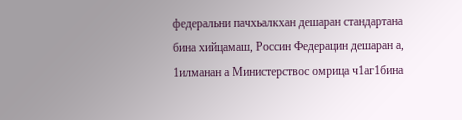федеральни пачхьалкхан дешаран стандартана бина хийцамаш, Россин Федерацин дешаран а, 1илманан а Министерствос омрица ч1аг1бина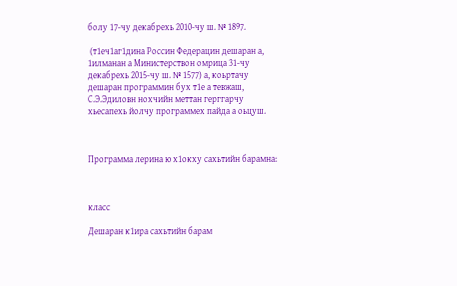болу 17-чу декабрехь 2010-чу ш. № 1897.

 (т1еч1аг1дина Россин Федерацин дешаран а, 1илманан а Министерствон омрица 31-чу декабрехь 2015-чу ш. № 1577) а, коьртачу дешаран программин бух т1е а тевжаш, С.Э.Эдиловн нохчийн меттан герггарчу хьесапехь йолчу программех пайда а оьцуш.



Программа лерина ю х1окху сахьтийн барамна:



класс

Дешаран к1ира сахьтийн барам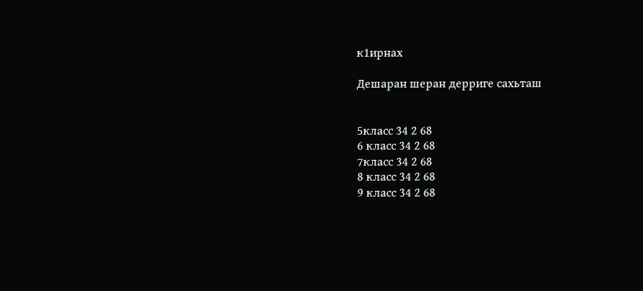к1ирнах

Дешаран шеран дерриге сахьташ


5класс 34 2 68
6 класс 34 2 68
7класс 34 2 68
8 класс 34 2 68
9 класс 34 2 68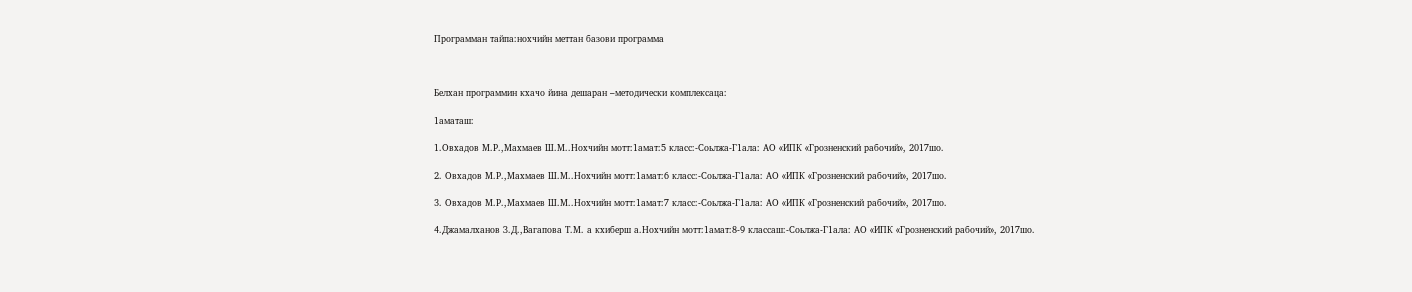Программан тайпа:нохчийн меттан базови программа



Белхан программин кхачо йина дешаран –методически комплексаца:

1аматаш:

1.Овхадов М.Р.,Махмаев Ш.М..Нохчийн мотт:1амат:5 класс:-Соьлжа-Г1ала: АО «ИПК «Грозненский рабочий», 2017шо.

2. Овхадов М.Р.,Махмаев Ш.М..Нохчийн мотт:1амат:6 класс:-Соьлжа-Г1ала: АО «ИПК «Грозненский рабочий», 2017шо.

3. Овхадов М.Р.,Махмаев Ш.М..Нохчийн мотт:1амат:7 класс:-Соьлжа-Г1ала: АО «ИПК «Грозненский рабочий», 2017шо.

4.Джамалханов З.Д.,Вагапова Т.М. а кхиберш а.Нохчийн мотт:1амат:8-9 классаш:-Соьлжа-Г1ала: АО «ИПК «Грозненский рабочий», 2017шо.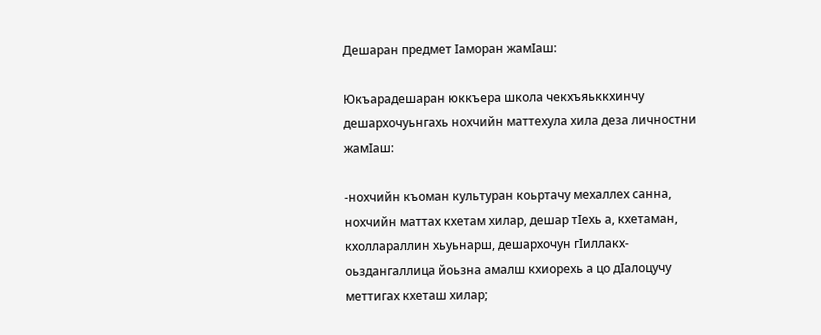Дешаран предмет Iаморан жамIаш:

Юкъарадешаран юккъера школа чекхъяьккхинчу дешархочуьнгахь нохчийн маттехула хила деза личностни жамIаш:

-нохчийн къоман культуран коьртачу мехаллех санна, нохчийн маттах кхетам хилар, дешар тIехь а, кхетаман, кхоллараллин хьуьнарш, дешархочун гIиллакх-оьздангаллица йоьзна амалш кхиорехь а цо дIалоцучу меттигах кхеташ хилар;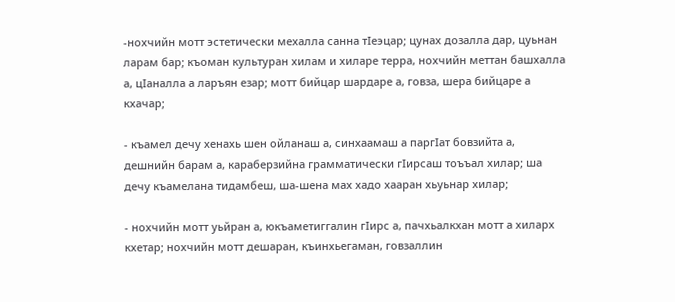-нохчийн мотт эстетически мехалла санна тIеэцар; цунах дозалла дар, цуьнан ларам бар; къоман культуран хилам и хиларе терра, нохчийн меттан башхалла а, цIаналла а ларъян езар; мотт бийцар шардаре а, говза, шера бийцаре а кхачар;

- къамел дечу хенахь шен ойланаш а, синхаамаш а паргIат бовзийта а, дешнийн барам а, караберзийна грамматически гIирсаш тоъъал хилар; ша дечу къамелана тидамбеш, ша-шена мах хадо хааран хьуьнар хилар;

- нохчийн мотт уьйран а, юкъаметиггалин гIирс а, пачхьалкхан мотт а хиларх кхетар; нохчийн мотт дешаран, къинхьегаман, говзаллин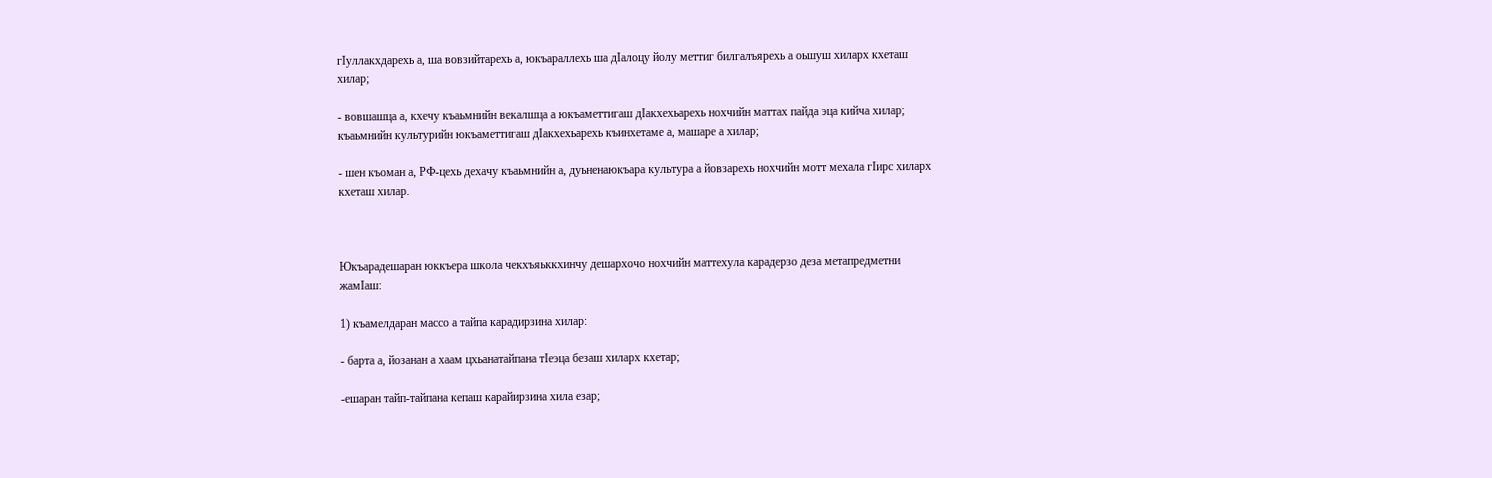гIуллакхдарехь а, ша вовзийтарехь а, юкъараллехь ша дIалоцу йолу меттиг билгалъярехь а оьшуш хиларх кхеташ хилар;

- вовшашца а, кхечу къаьмнийн векалшца а юкъаметтигаш дIакхехьарехь нохчийн маттах пайда эца кийча хилар; къаьмнийн культурийн юкъаметтигаш дIакхехьарехь къинхетаме а, машаре а хилар;

- шен къоман а, РФ-цехь дехачу къаьмнийн а, дуьненаюкъара культура а йовзарехь нохчийн мотт мехала гIирс хиларх кхеташ хилар.



Юкъарадешаран юккъера школа чекхъяьккхинчу дешархочо нохчийн маттехула карадерзо деза метапредметни жамIаш:

1) къамелдаран массо а тайпа карадирзина хилар:

- барта а, йозанан а хаам цхьанатайпана тIеэца безаш хиларх кхетар;

-ешаран тайп-тайпана кепаш карайирзина хила езар;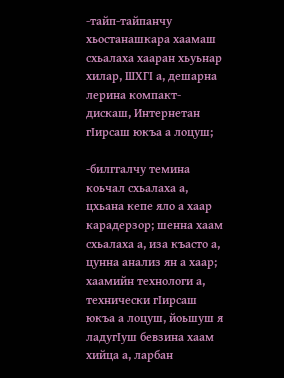-тайп-тайпанчу хьостанашкара хаамаш схьалаха хааран хьуьнар хилар, ШХГI а, дешарна лерина компакт-дискаш, Интернетан гIирсаш юкъа а лоцуш;

-билггалчу темина коьчал схьалаха а, цхьана кепе яло а хаар карадерзор; шенна хаам схьалаха а, иза къасто а, цунна анализ ян а хаар; хаамийн технологи а, технически гIирсаш юкъа а лоцуш, йоьшуш я ладугIуш бевзина хаам хийца а, ларбан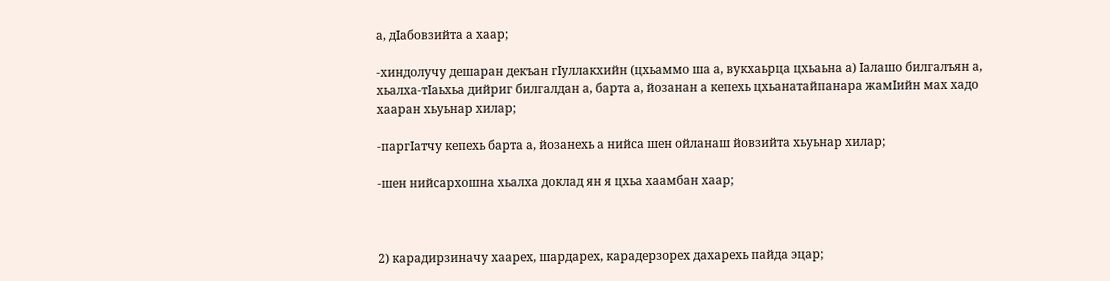а, дIабовзийта а хаар;

-хиндолучу дешаран декъан гIуллакхийн (цхьаммо ша а, вукхаьрца цхьаьна а) Iалашо билгалъян а, хьалха-тIаьхьа дийриг билгалдан а, барта а, йозанан а кепехь цхьанатайпанара жамIийн мах хадо хааран хьуьнар хилар;

-паргIатчу кепехь барта а, йозанехь а нийса шен ойланаш йовзийта хьуьнар хилар;

-шен нийсархошна хьалха доклад ян я цхьа хаамбан хаар;



2) карадирзиначу хаарех, шардарех, карадерзорех дахарехь пайда эцар;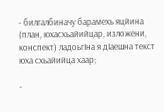- билгалбиначу барамехь яцйина (план, юхасхьайийцар, изложени, конспект) ладоьгIна я дIаешна текст юха схьайийца хаар;

-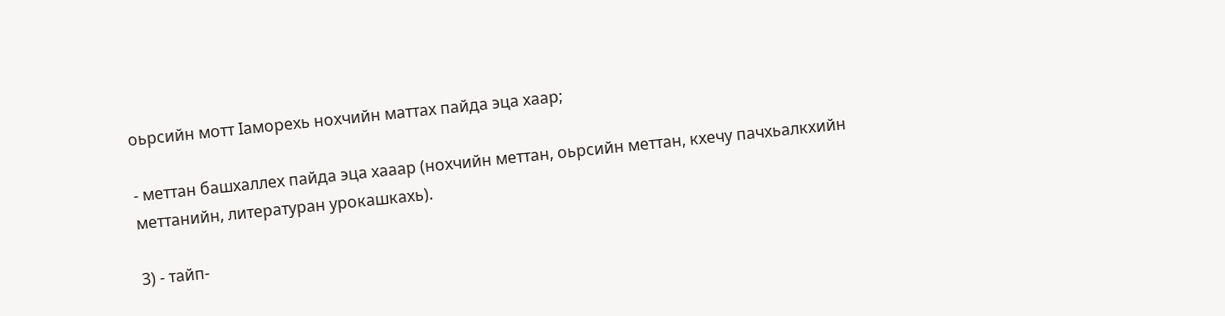оьрсийн мотт Iаморехь нохчийн маттах пайда эца хаар;

- меттан башхаллех пайда эца хааар (нохчийн меттан, оьрсийн меттан, кхечу пачхьалкхийн меттанийн, литературан урокашкахь).

3) - тайп-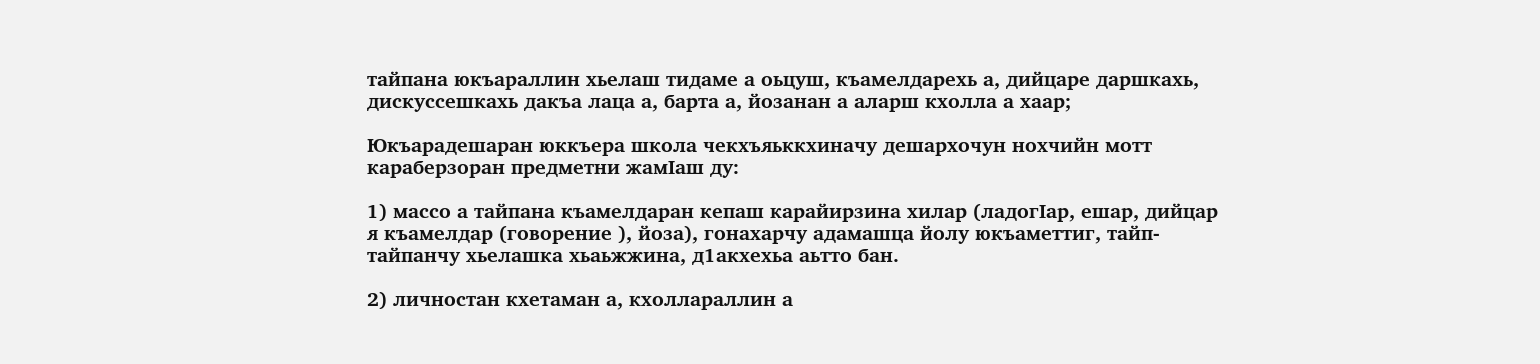тайпана юкъараллин хьелаш тидаме а оьцуш, къамелдарехь а, дийцаре даршкахь, дискуссешкахь дакъа лаца а, барта а, йозанан а аларш кхолла а хаар;

Юкъарадешаран юккъера школа чекхъяьккхиначу дешархочун нохчийн мотт караберзоран предметни жамIаш ду:

1) массо а тайпана къамелдаран кепаш карайирзина хилар (ладогIар, ешар, дийцар я къамелдар (говорение ), йоза), гонахарчу адамашца йолу юкъаметтиг, тайп-тайпанчу хьелашка хьаьжжина, д1акхехьа аьтто бан.

2) личностан кхетаман а, кхоллараллин а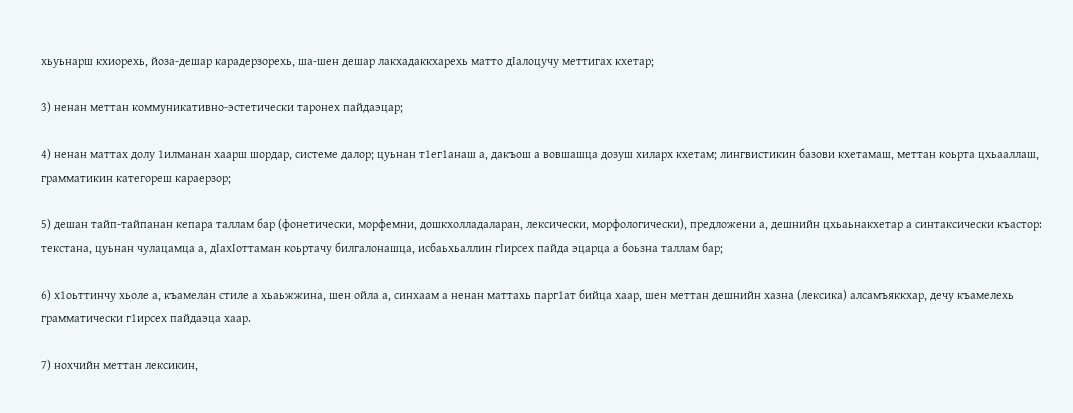хьуьнарш кхиорехь, йоза-дешар карадерзорехь, ша-шен дешар лакхадаккхарехь матто дIалоцучу меттигах кхетар;

3) ненан меттан коммуникативно-эстетически таронех пайдаэцар;

4) ненан маттах долу 1илманан хаарш шордар, системе далор; цуьнан т1ег1анаш а, дакъош а вовшашца дозуш хиларх кхетам; лингвистикин базови кхетамаш, меттан коьрта цхьааллаш, грамматикин категореш караерзор;

5) дешан тайп-тайпанан кепара таллам бар (фонетически, морфемни, дошкхолладаларан, лексически, морфологически), предложени а, дешнийн цхьаьнакхетар а синтаксически къастор: текстана, цуьнан чулацамца а, дIахIоттаман коьртачу билгалонашца, исбаьхьаллин гIирсех пайда эцарца а боьзна таллам бар;

6) х1оьттинчу хьоле а, къамелан стиле а хьаьжжина, шен ойла а, синхаам а ненан маттахь парг1ат бийца хаар, шен меттан дешнийн хазна (лексика) алсамъяккхар, дечу къамелехь грамматически г1ирсех пайдаэца хаар.

7) нохчийн меттан лексикин,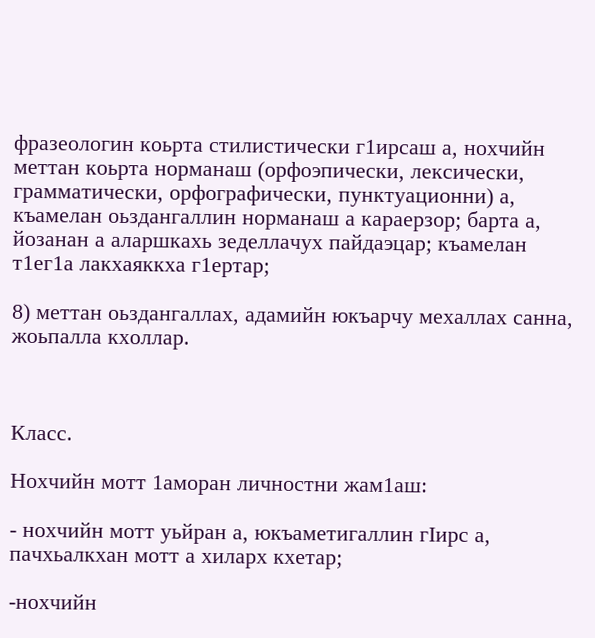фразеологин коьрта стилистически г1ирсаш а, нохчийн меттан коьрта норманаш (орфоэпически, лексически, грамматически, орфографически, пунктуационни) а, къамелан оьздангаллин норманаш а караерзор; барта а, йозанан а аларшкахь зеделлачух пайдаэцар; къамелан т1ег1а лакхаяккха г1ертар;

8) меттан оьздангаллах, адамийн юкъарчу мехаллах санна, жоьпалла кхоллар.



Класс.

Нохчийн мотт 1аморан личностни жам1аш:

- нохчийн мотт уьйран а, юкъаметигаллин гIирс а, пачхьалкхан мотт а хиларх кхетар;

-нохчийн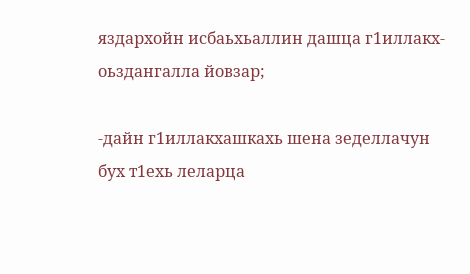яздархойн исбаьхьаллин дашца г1иллакх-оьздангалла йовзар;

-дайн г1иллакхашкахь шена зеделлачун бух т1ехь леларца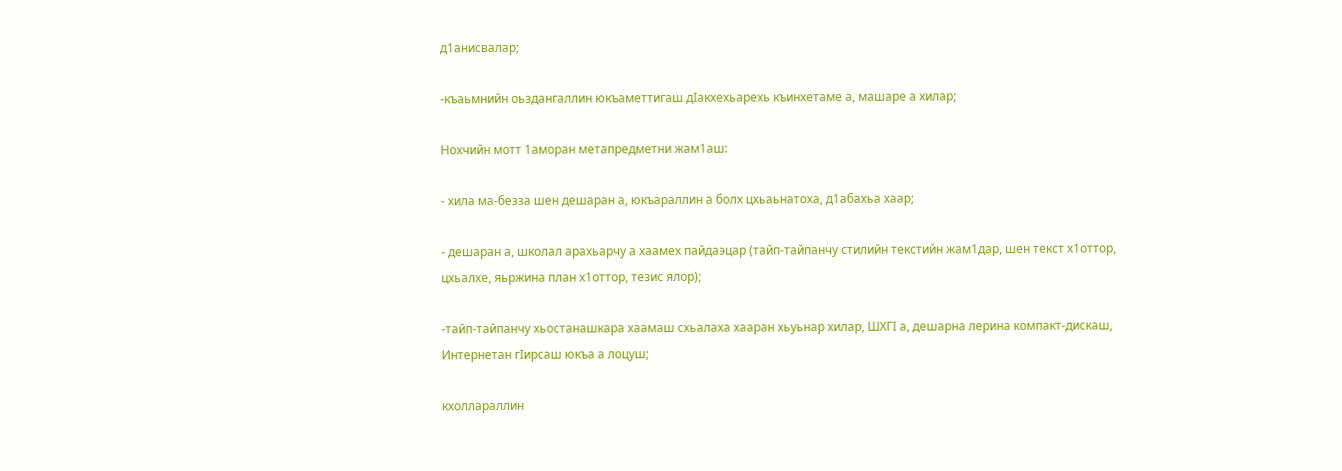д1анисвалар;

-къаьмнийн оьздангаллин юкъаметтигаш дIакхехьарехь къинхетаме а, машаре а хилар;

Нохчийн мотт 1аморан метапредметни жам1аш:

- хила ма-безза шен дешаран а, юкъараллин а болх цхьаьнатоха, д1абахьа хаар;

- дешаран а, школал арахьарчу а хаамех пайдаэцар (тайп-тайпанчу стилийн текстийн жам1дар, шен текст х1оттор, цхьалхе, яьржина план х1оттор, тезис ялор);

-тайп-тайпанчу хьостанашкара хаамаш схьалаха хааран хьуьнар хилар, ШХГI а, дешарна лерина компакт-дискаш, Интернетан гIирсаш юкъа а лоцуш;

кхоллараллин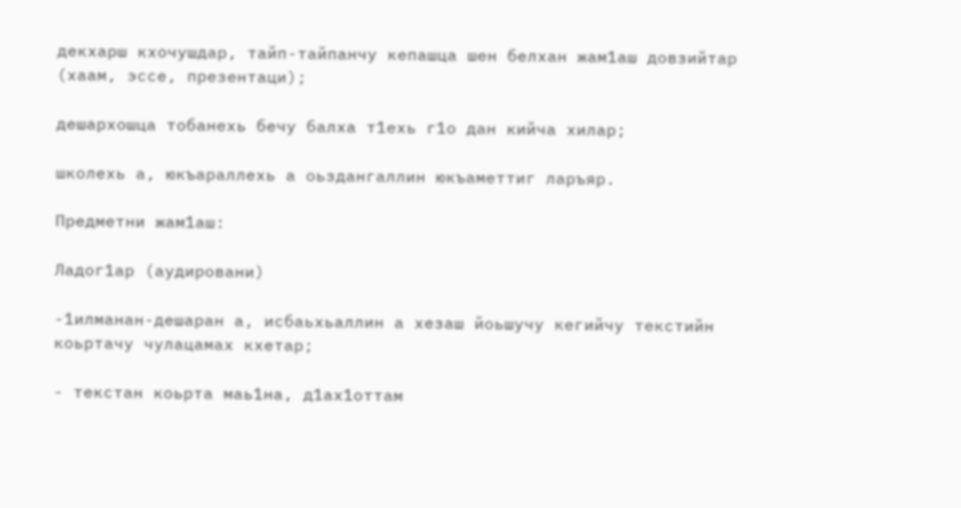декхарш кхочушдар, тайп-тайпанчу кепашца шен белхан жам1аш довзийтар (хаам, эссе, презентаци);

дешархошца тобанехь бечу балха т1ехь г1о дан кийча хилар;

школехь а, юкъараллехь а оьздангаллин юкъаметтиг ларъяр.

Предметни жам1аш:

Ладог1ар (аудировани)

-1илманан-дешаран а, исбаьхьаллин а хезаш йоьшучу кегийчу текстийн коьртачу чулацамах кхетар;

- текстан коьрта маь1на, д1ах1оттам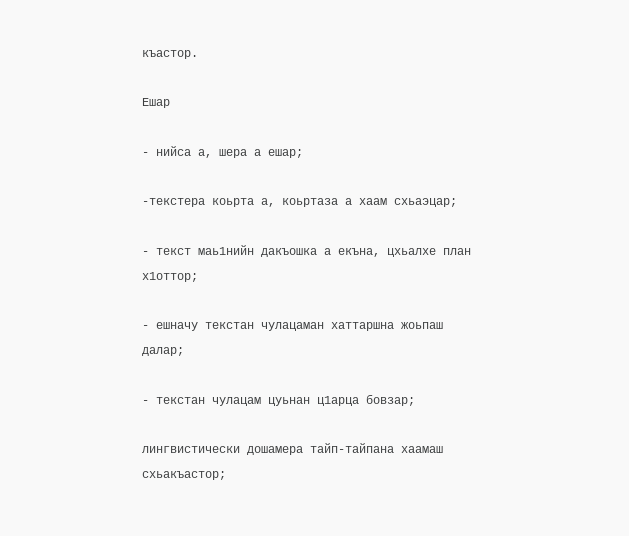къастор.

Ешар

- нийса а, шера а ешар;

-текстера коьрта а, коьртаза а хаам схьаэцар;

- текст маь1нийн дакъошка а екъна, цхьалхе план х1оттор;

- ешначу текстан чулацаман хаттаршна жоьпаш далар;

- текстан чулацам цуьнан ц1арца бовзар;

лингвистически дошамера тайп-тайпана хаамаш схьакъастор;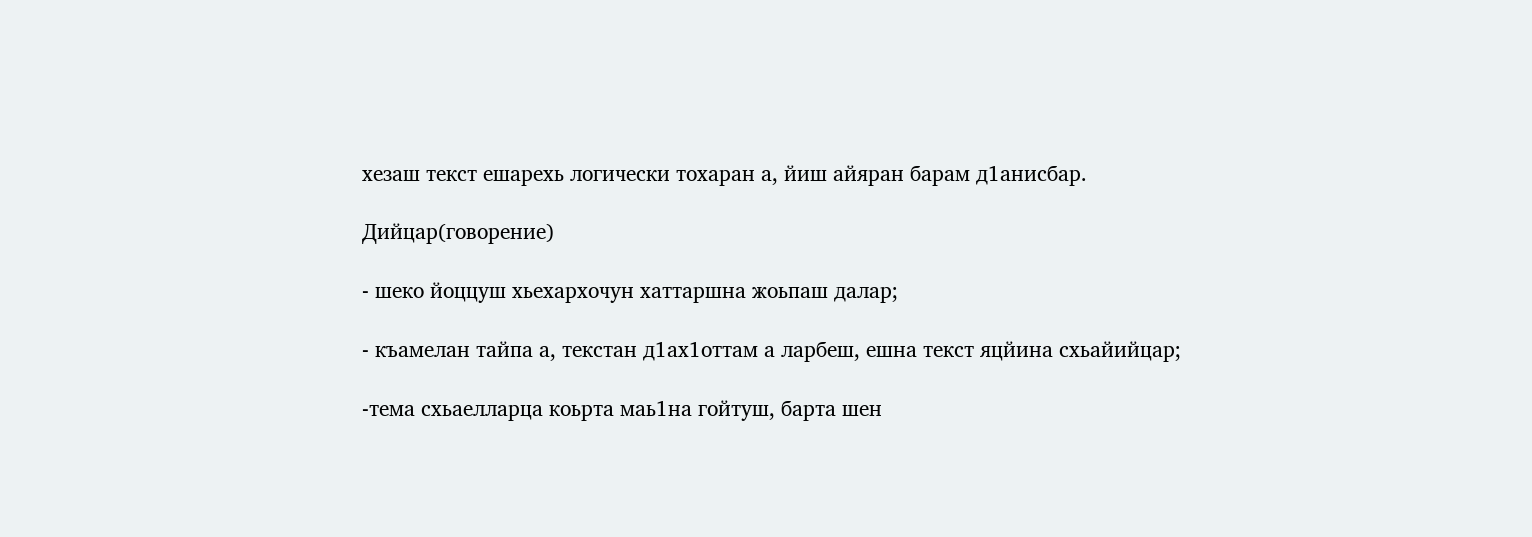хезаш текст ешарехь логически тохаран а, йиш айяран барам д1анисбар.

Дийцар(говорение)

- шеко йоццуш хьехархочун хаттаршна жоьпаш далар;

- къамелан тайпа а, текстан д1ах1оттам а ларбеш, ешна текст яцйина схьайийцар;

-тема схьаелларца коьрта маь1на гойтуш, барта шен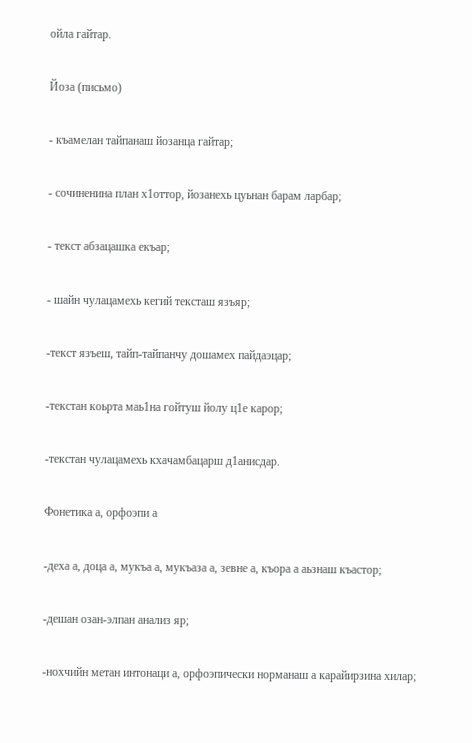ойла гайтар.

Йоза (письмо)

- къамелан тайпанаш йозанца гайтар;

- сочиненина план х1оттор, йозанехь цуьнан барам ларбар;

- текст абзацашка екъар;

- шайн чулацамехь кегий тексташ язъяр;

-текст язъеш, тайп-тайпанчу дошамех пайдаэцар;

-текстан коьрта маь1на гойтуш йолу ц1е карор;

-текстан чулацамехь кхачамбацарш д1анисдар.

Фонетика а, орфоэпи а

-деха а, доца а, мукъа а, мукъаза а, зевне а, къора а аьзнаш къастор;

-дешан озан-элпан анализ яр;

-нохчийн метан интонаци а, орфоэпически норманаш а карайирзина хилар;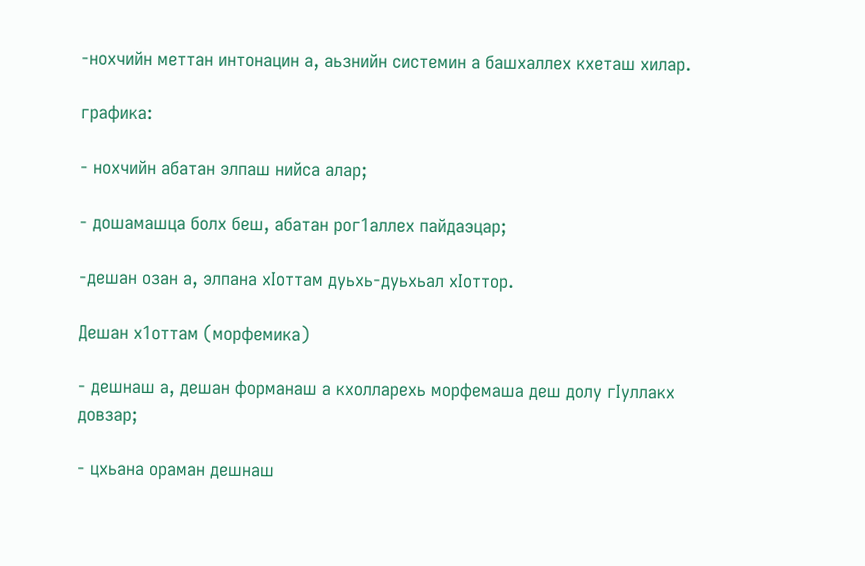-нохчийн меттан интонацин а, аьзнийн системин а башхаллех кхеташ хилар.

графика:

- нохчийн абатан элпаш нийса алар;

- дошамашца болх беш, абатан рог1аллех пайдаэцар;

-дешан озан а, элпана хIоттам дуьхь-дуьхьал хIоттор.

Дешан х1оттам (морфемика)

- дешнаш а, дешан форманаш а кхолларехь морфемаша деш долу гIуллакх довзар;

- цхьана ораман дешнаш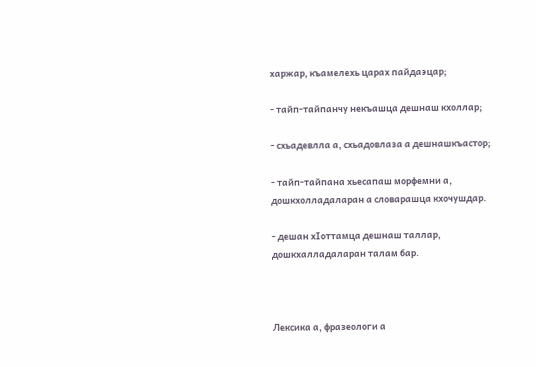харжар, къамелехь царах пайдаэцар;

- тайп-тайпанчу некъашца дешнаш кхоллар;

- схьадевлла а, схьадовлаза а дешнашкъастор;

- тайп-тайпана хьесапаш морфемни а, дошкхолладаларан а словарашца кхочушдар.

- дешан хIоттамца дешнаш таллар, дошкхалладаларан талам бар.



Лексика а, фразеологи а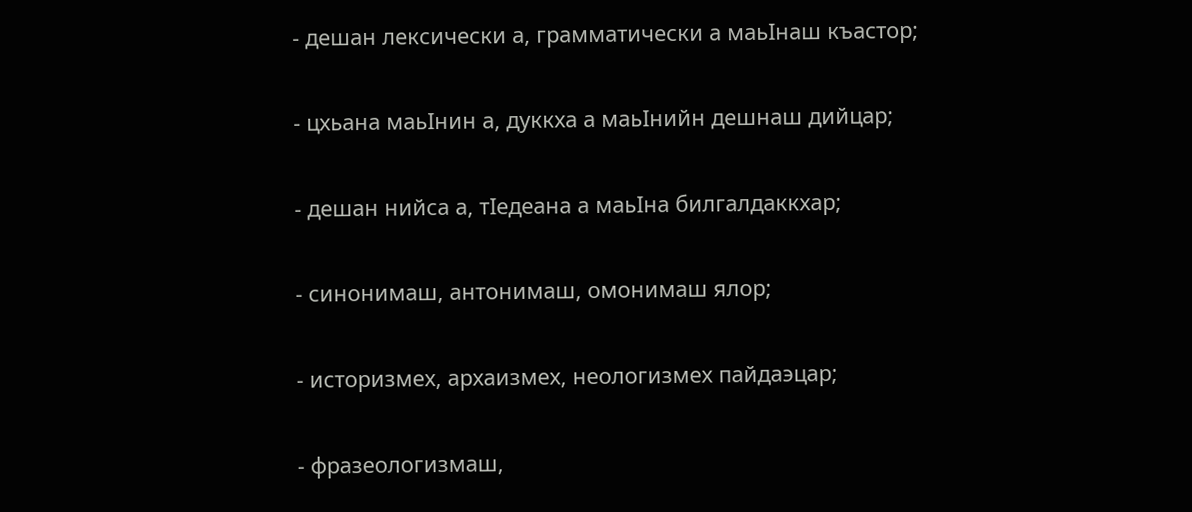- дешан лексически а, грамматически а маьIнаш къастор;

- цхьана маьIнин а, дуккха а маьIнийн дешнаш дийцар;

- дешан нийса а, тIедеана а маьIна билгалдаккхар;

- синонимаш, антонимаш, омонимаш ялор;

- историзмех, архаизмех, неологизмех пайдаэцар;

- фразеологизмаш,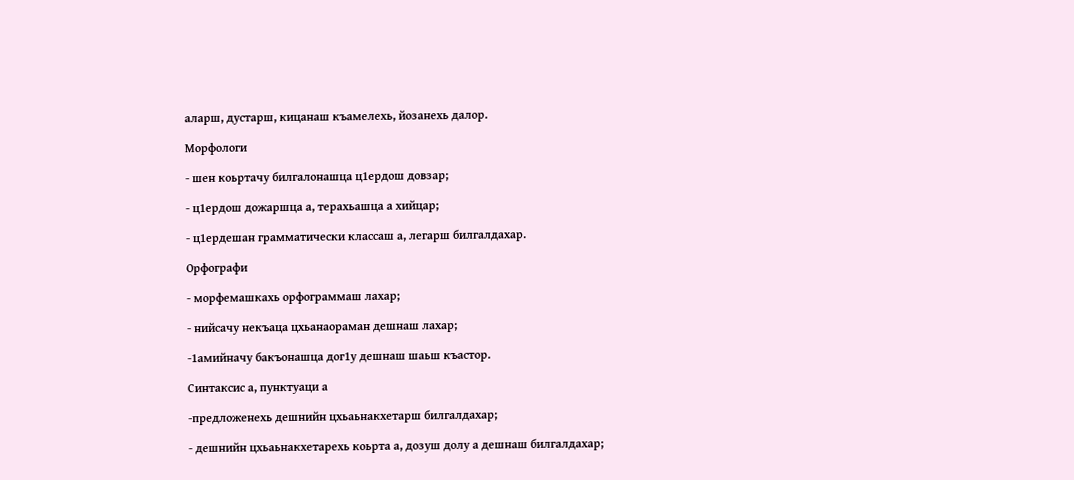аларш, дустарш, кицанаш къамелехь, йозанехь далор.

Морфологи

- шен коьртачу билгалонашца ц1ердош довзар;

- ц1ердош дожаршца а, терахьашца а хийцар;

- ц1ердешан грамматически классаш а, легарш билгалдахар.

Орфографи

- морфемашкахь орфограммаш лахар;

- нийсачу некъаца цхьанаораман дешнаш лахар;

-1амийначу бакъонашца дог1у дешнаш шаьш къастор.

Синтаксис а, пунктуаци а

-предложенехь дешнийн цхьаьнакхетарш билгалдахар;

- дешнийн цхьаьнакхетарехь коьрта а, дозуш долу а дешнаш билгалдахар;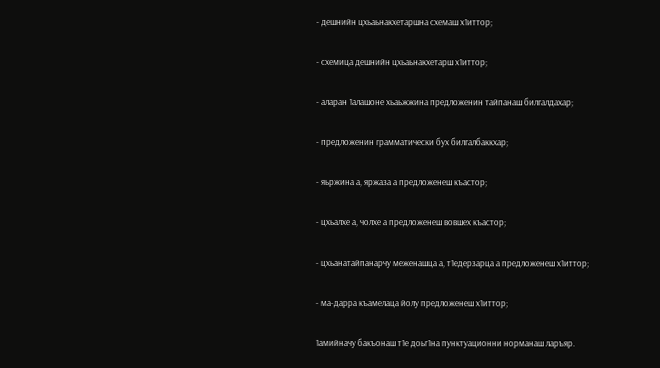- дешнийн цхьаьнакхетаршна схемаш х1иттор;

- схемица дешнийн цхьаьнакхетарш х1иттор;

- аларан 1алашоне хьаьжжина предложенин тайпанаш билгалдахар;

- предложенин грамматически бух билгалбаккхар;

- яьржина а, яржаза а предложенеш къастор;

- цхьалхе а, чолхе а предложенеш вовшех къастор;

- цхьанатайпанарчу меженашца а, т1едерзарца а предложенеш х1иттор;

- ма-дарра къамелаца йолу предложенеш х1иттор;

1амийначу бакъонаш т1е доьг1на пунктуационни норманаш ларъяр.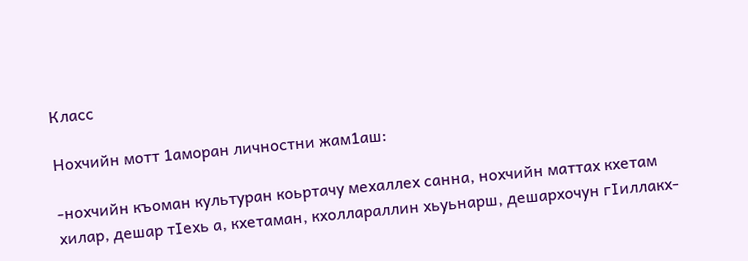Класс

Нохчийн мотт 1аморан личностни жам1аш:

-нохчийн къоман культуран коьртачу мехаллех санна, нохчийн маттах кхетам хилар, дешар тIехь а, кхетаман, кхоллараллин хьуьнарш, дешархочун гIиллакх-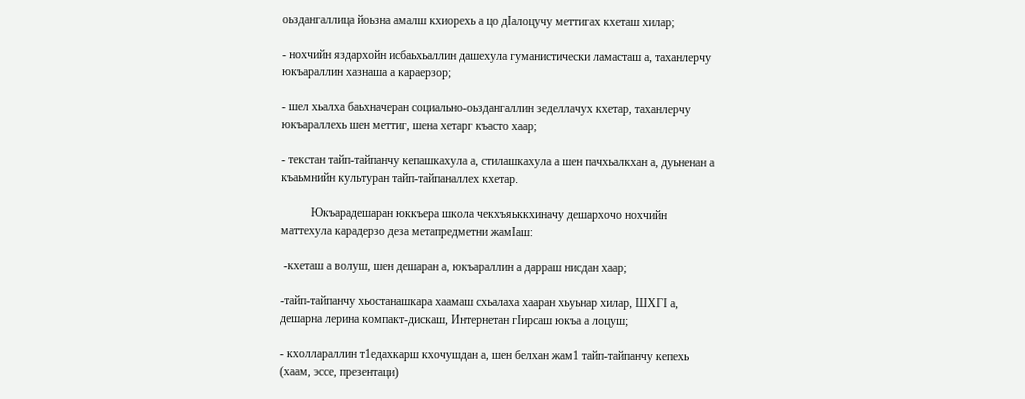оьздангаллица йоьзна амалш кхиорехь а цо дIалоцучу меттигах кхеташ хилар;

- нохчийн яздархойн исбаьхьаллин дашехула гуманистически ламасташ а, таханлерчу юкъараллин хазнаша а караерзор;

- шел хьалха баьхначеран социально-оьздангаллин зеделлачух кхетар, таханлерчу юкъараллехь шен меттиг, шена хетарг къасто хаар;

- текстан тайп-тайпанчу кепашкахула а, стилашкахула а шен пачхьалкхан а, дуьненан а къаьмнийн культуран тайп-тайпаналлех кхетар.

          Юкъарадешаран юккъера школа чекхъяьккхиначу дешархочо нохчийн маттехула карадерзо деза метапредметни жамIаш:

 -кхеташ а волуш, шен дешаран а, юкъараллин а дарраш нисдан хаар;

-тайп-тайпанчу хьостанашкара хаамаш схьалаха хааран хьуьнар хилар, ШХГI а, дешарна лерина компакт-дискаш, Интернетан гIирсаш юкъа а лоцуш;

- кхоллараллин т1едахкарш кхочушдан а, шен белхан жам1 тайп-тайпанчу кепехь (хаам, эссе, презентаци)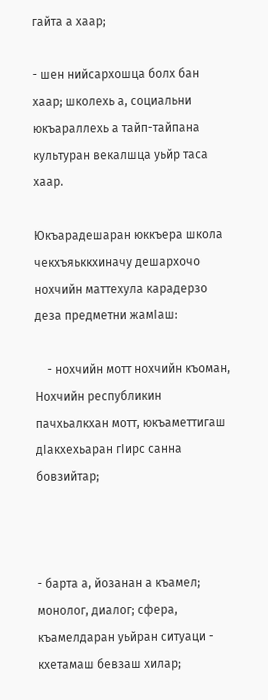гайта а хаар;

- шен нийсархошца болх бан хаар; школехь а, социальни юкъараллехь а тайп-тайпана культуран векалшца уьйр таса хаар.

Юкъарадешаран юккъера школа чекхъяьккхиначу дешархочо нохчийн маттехула карадерзо деза предметни жамIаш:

    - нохчийн мотт нохчийн къоман, Нохчийн республикин пачхьалкхан мотт, юкъаметтигаш дIакхехьаран гIирс санна бовзийтар;



- барта а, йозанан а къамел; монолог, диалог; сфера, къамелдаран уьйран ситуаци - кхетамаш бевзаш хилар;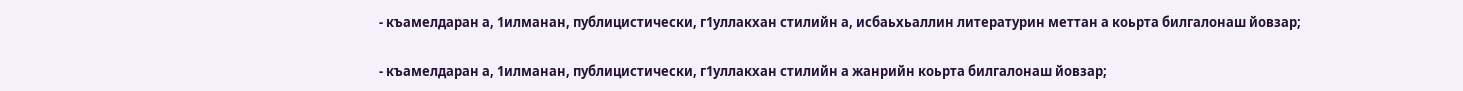- къамелдаран а, 1илманан, публицистически, г1уллакхан стилийн а, исбаьхьаллин литературин меттан а коьрта билгалонаш йовзар;

- къамелдаран а, 1илманан, публицистически, г1уллакхан стилийн а жанрийн коьрта билгалонаш йовзар;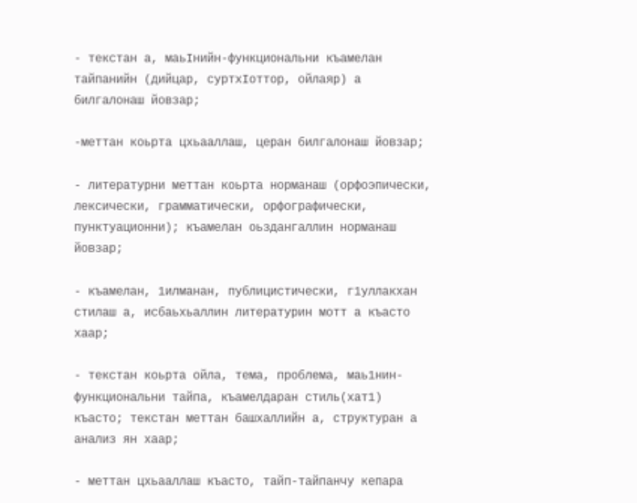- текстан а, маьIнийн-функциональни къамелан тайпанийн (дийцар, суртхIоттор, ойлаяр) а билгалонаш йовзар;

-меттан коьрта цхьааллаш, церан билгалонаш йовзар;

- литературни меттан коьрта норманаш (орфоэпически, лексически, грамматически, орфографически, пунктуационни); къамелан оьздангаллин норманаш йовзар;

- къамелан, 1илманан, публицистически, г1уллакхан стилаш а, исбаьхьаллин литературин мотт а къасто хаар;

- текстан коьрта ойла, тема, проблема, маь1нин-функциональни тайпа, къамелдаран стиль(хат1) къасто; текстан меттан башхаллийн а, структуран а анализ ян хаар;

- меттан цхьааллаш къасто, тайп-тайпанчу кепара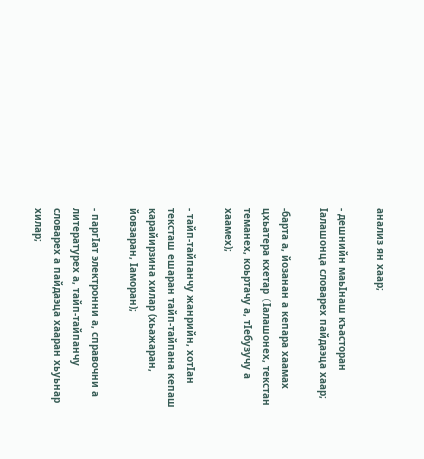анализ ян хаар;

- дешнийн маьIнаш къасторан Iалашонца словарех пайдаэца хаар;

-барта а, йозанан а кепара хаамах цхьатера кхетар (Iалашонех, текстан теманех, коьртачу а, тIебузучу а хаамех);

- тайп-тайпанчу жанрийн, хотIан тексташ ешаран тайп-тайпана кепаш карайирзина хилар (хьажаран, йовзаран, Iаморан);

- паргIат электронни а, справочни а литературех а, тайп-тайпанчу словарех а пайдаэца хааран хьуьнар хилар;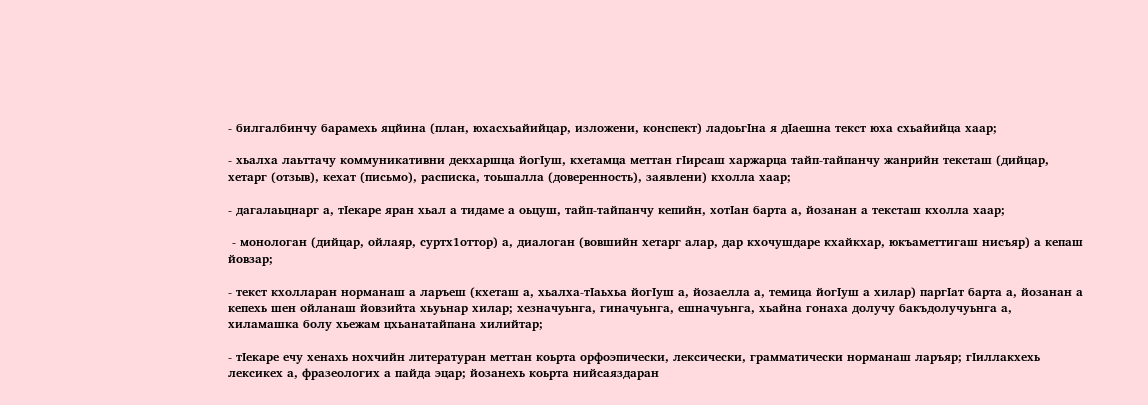- билгалбинчу барамехь яцйина (план, юхасхьайийцар, изложени, конспект) ладоьгIна я дIаешна текст юха схьайийца хаар;

- хьалха лаьттачу коммуникативни декхаршца йогIуш, кхетамца меттан гIирсаш харжарца тайп-тайпанчу жанрийн тексташ (дийцар, хетарг (отзыв), кехат (письмо), расписка, тоьшалла (доверенность), заявлени) кхолла хаар;

- дагалаьцнарг а, тIекаре яран хьал а тидаме а оьцуш, тайп-тайпанчу кепийн, хотIан барта а, йозанан а тексташ кхолла хаар;

 - монологан (дийцар, ойлаяр, суртх1оттор) а, диалоган (вовшийн хетарг алар, дар кхочушдаре кхайкхар, юкъаметтигаш нисъяр) а кепаш йовзар;

- текст кхолларан норманаш а ларъеш (кхеташ а, хьалха-тIаьхьа йогIуш а, йозаелла а, темица йогIуш а хилар) паргIат барта а, йозанан а кепехь шен ойланаш йовзийта хьуьнар хилар; хезначуьнга, гиначуьнга, ешначуьнга, хьайна гонаха долучу бакъдолучуьнга а, хиламашка болу хьежам цхьанатайпана хилийтар;

- тIекаре ечу хенахь нохчийн литературан меттан коьрта орфоэпически, лексически, грамматически норманаш ларъяр; гIиллакхехь лексикех а, фразеологих а пайда эцар; йозанехь коьрта нийсаяздаран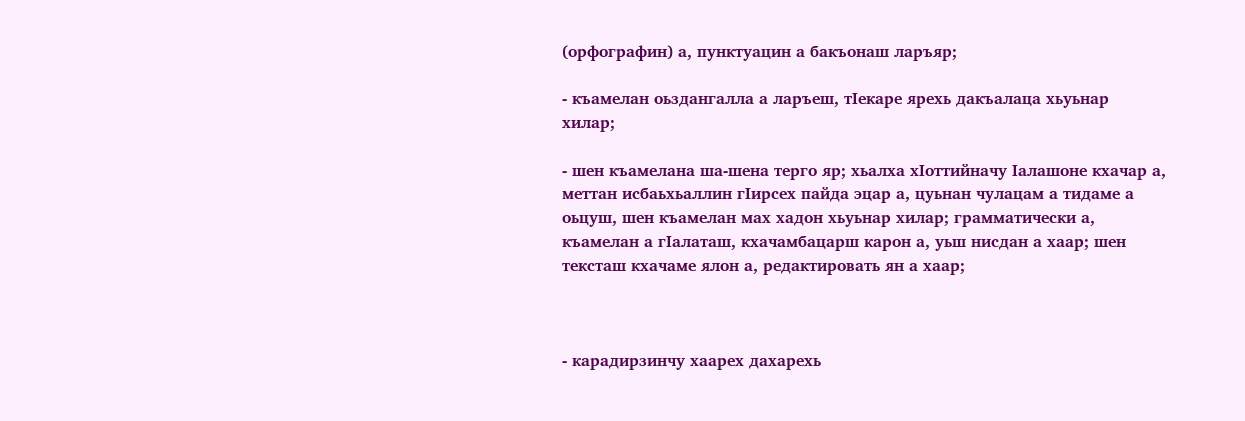(орфографин) а, пунктуацин а бакъонаш ларъяр;

- къамелан оьздангалла а ларъеш, тIекаре ярехь дакъалаца хьуьнар хилар;

- шен къамелана ша-шена терго яр; хьалха хIоттийначу Iалашоне кхачар а, меттан исбаьхьаллин гIирсех пайда эцар а, цуьнан чулацам а тидаме а оьцуш, шен къамелан мах хадон хьуьнар хилар; грамматически а, къамелан а гIалаташ, кхачамбацарш карон а, уьш нисдан а хаар; шен тексташ кхачаме ялон а, редактировать ян а хаар;



- карадирзинчу хаарех дахарехь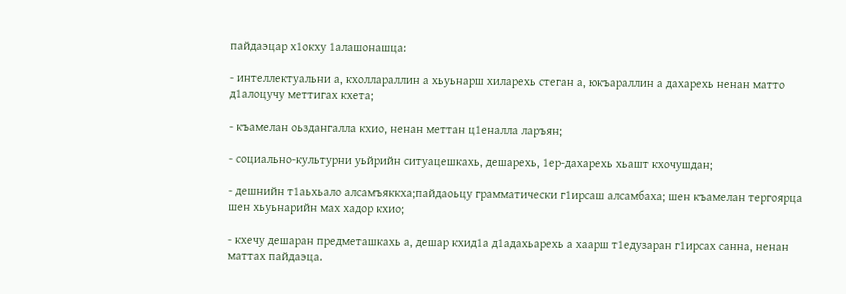пайдаэцар х1окху 1алашонашца:

- интеллектуальни а, кхоллараллин а хьуьнарш хиларехь стеган а, юкъараллин а дахарехь ненан матто д1алоцучу меттигах кхета;

- къамелан оьздангалла кхио, ненан меттан ц1еналла ларъян;

- социально-культурни уьйрийн ситуацешкахь, дешарехь, 1ер-дахарехь хьашт кхочушдан;

- дешнийн т1аьхьало алсамъяккха;пайдаоьцу грамматически г1ирсаш алсамбаха; шен къамелан тергоярца шен хьуьнарийн мах хадор кхио;

- кхечу дешаран предметашкахь а, дешар кхид1а д1адахьарехь а хаарш т1едузаран г1ирсах санна, ненан маттах пайдаэца.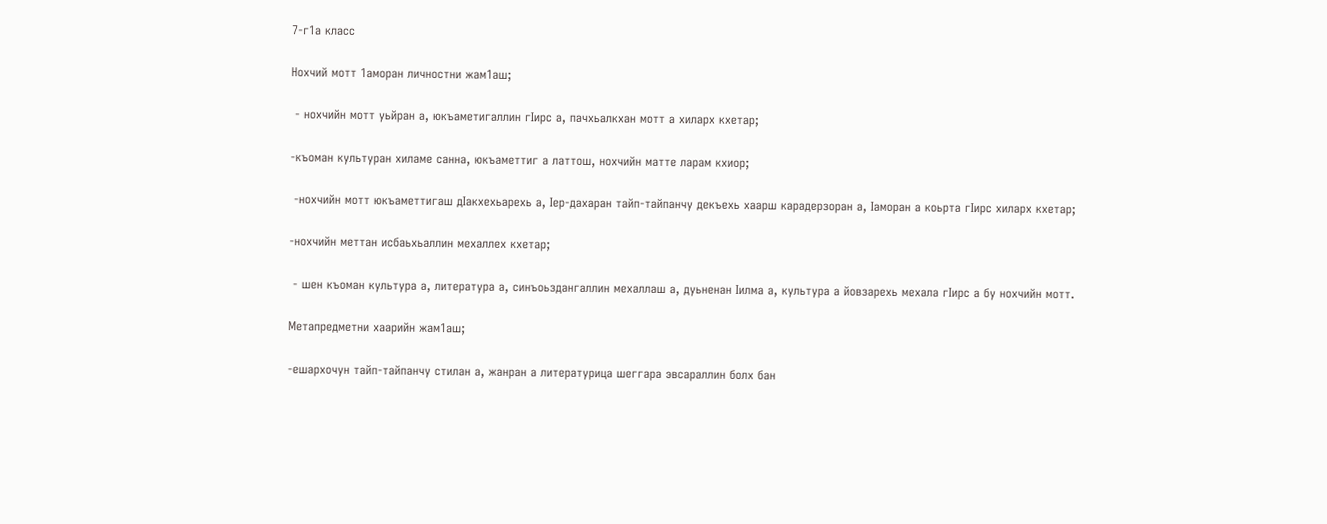7-г1а класс

Нохчий мотт 1аморан личностни жам1аш;

 - нохчийн мотт уьйран а, юкъаметигаллин гIирс а, пачхьалкхан мотт а хиларх кхетар;

-къоман культуран хиламе санна, юкъаметтиг а латтош, нохчийн матте ларам кхиор;

 -нохчийн мотт юкъаметтигаш дIакхехьарехь а, Iер-дахаран тайп-тайпанчу декъехь хаарш карадерзоран а, Iаморан а коьрта гIирс хиларх кхетар;

-нохчийн меттан исбаьхьаллин мехаллех кхетар;

 - шен къоман культура а, литература а, синъоьздангаллин мехаллаш а, дуьненан Iилма а, культура а йовзарехь мехала гIирс а бу нохчийн мотт.

Метапредметни хаарийн жам1аш;

-ешархочун тайп-тайпанчу стилан а, жанран а литературица шеггара эвсараллин болх бан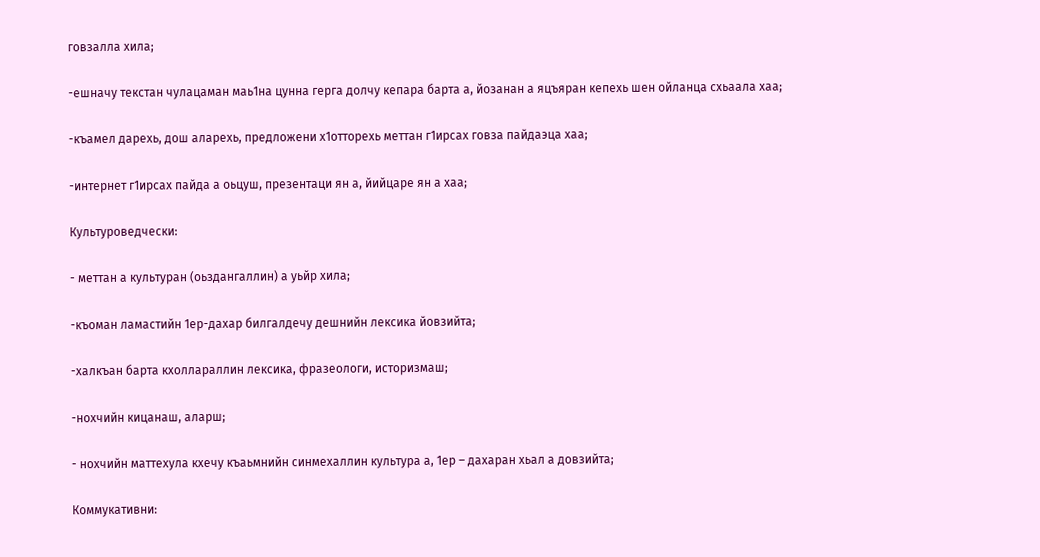говзалла хила;

-ешначу текстан чулацаман маь1на цунна герга долчу кепара барта а, йозанан а яцъяран кепехь шен ойланца схьаала хаа;

-къамел дарехь, дош аларехь, предложени х1отторехь меттан г1ирсах говза пайдаэца хаа;

-интернет г1ирсах пайда а оьцуш, презентаци ян а, йийцаре ян а хаа;

Культуроведчески:

- меттан а культуран (оьздангаллин) а уьйр хила;

-къоман ламастийн 1ер-дахар билгалдечу дешнийн лексика йовзийта;

-халкъан барта кхоллараллин лексика, фразеологи, историзмаш;

-нохчийн кицанаш, аларш;

- нохчийн маттехула кхечу къаьмнийн синмехаллин культура а, 1ер – дахаран хьал а довзийта;

Коммукативни: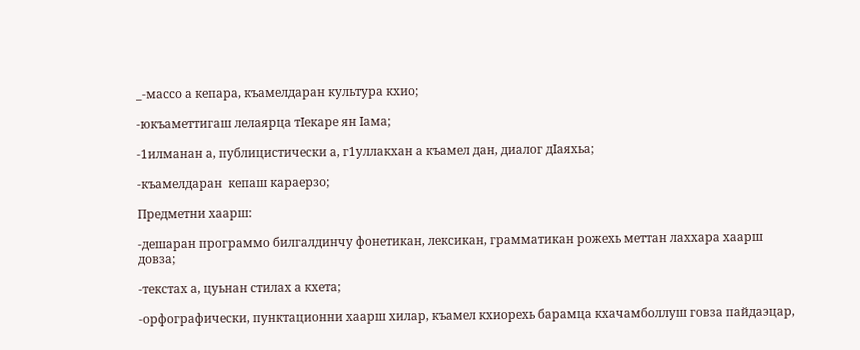_-массо а кепара, къамелдаран культура кхио;

-юкъаметтигаш лелаярца тIекаре ян Iама;

-1илманан а, публицистически а, г1уллакхан а къамел дан, диалог дIаяхьа;

-къамелдаран  кепаш караерзо;

Предметни хаарш:

-дешаран программо билгалдинчу фонетикан, лексикан, грамматикан рожехь меттан лаххара хаарш довза;

-текстах а, цуьнан стилах а кхета;

-орфографически, пунктационни хаарш хилар, къамел кхиорехь барамца кхачамболлуш говза пайдаэцар,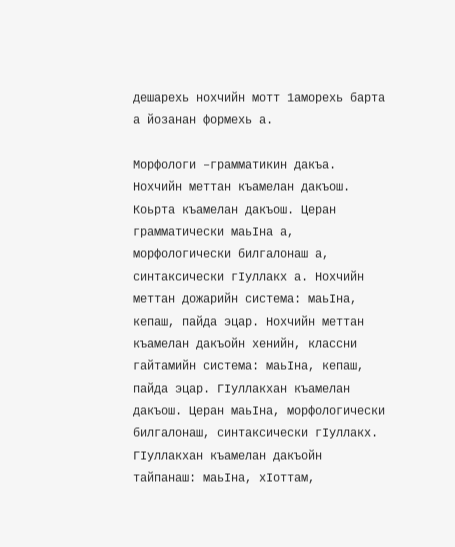дешарехь нохчийн мотт 1аморехь барта а йозанан формехь а.

Морфологи –грамматикин дакъа. Нохчийн меттан къамелан дакъош. Коьрта къамелан дакъош. Церан грамматически маьIна а, морфологически билгалонаш а, синтаксически гIуллакх а. Нохчийн меттан дожарийн система: маьIна, кепаш, пайда эцар. Нохчийн меттан къамелан дакъойн хенийн, классни гайтамийн система: маьIна, кепаш, пайда эцар. ГIуллакхан къамелан дакъош. Церан маьIна, морфологически билгалонаш, синтаксически гIуллакх. ГIуллакхан къамелан дакъойн тайпанаш: маьIна, хIоттам,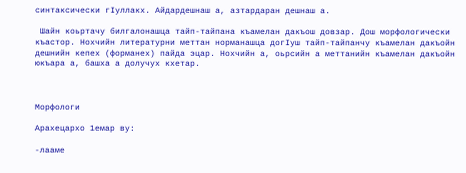синтаксически гIуллакх. Айдардешнаш а, азтардаран дешнаш а.

 Шайн коьртачу билгалонашца тайп-тайпана къамелан дакъош довзар. Дош морфологически къастор. Нохчийн литературни меттан норманашца догIуш тайп-тайпанчу къамелан дакъойн дешнийн кепех (форманех) пайда эцар. Нохчийн а, оьрсийн а меттанийн къамелан дакъойн юкъара а, башха а долучух кхетар.



Морфологи

Арахецархо 1емар ву:

-лааме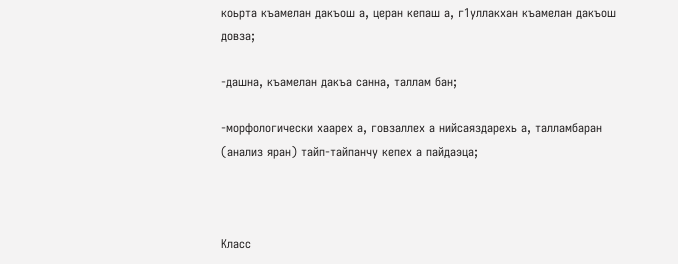коьрта къамелан дакъош а, церан кепаш а, г1уллакхан къамелан дакъош довза;

-дашна, къамелан дакъа санна, таллам бан;

-морфологически хаарех а, говзаллех а нийсаяздарехь а, талламбаран (анализ яран) тайп-тайпанчу кепех а пайдаэца;



Класс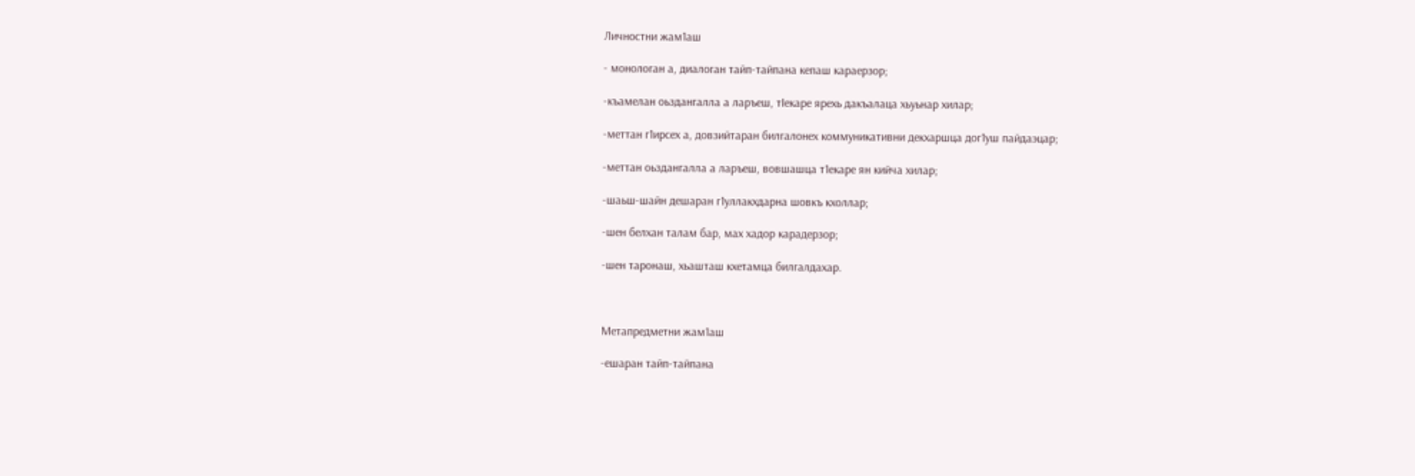Личностни жам1аш

- монологан а, диалоган тайп-тайпана кепаш караерзор;

-къамелан оьздангалла а ларъеш, тIекаре ярехь дакъалаца хьуьнар хилар;

-меттан г1ирсех а, довзийтаран билгалонех коммуникативни декхаршца дог1уш пайдаэцар;

-меттан оьздангалла а ларъеш, вовшашца т1екаре ян кийча хилар;

-шаьш-шайн дешаран г1уллакхдарна шовкъ кхоллар;

-шен белхан талам бар, мах хадор карадерзор;

-шен таронаш, хьашташ кхетамца билгалдахар.



Метапредметни жам1аш

-ешаран тайп-тайпана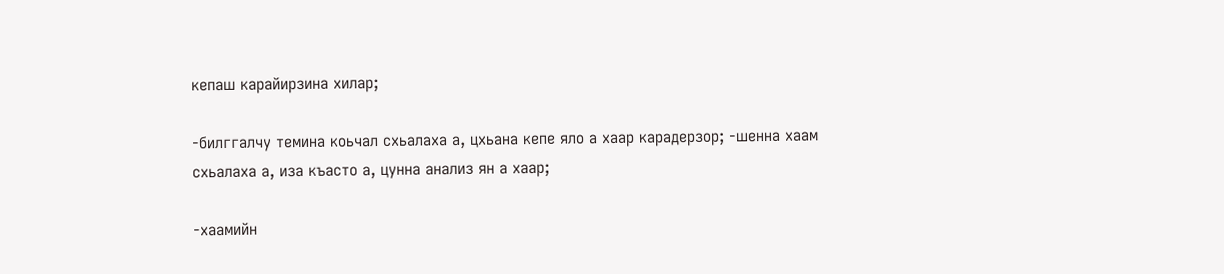кепаш карайирзина хилар;

-билггалчу темина коьчал схьалаха а, цхьана кепе яло а хаар карадерзор; -шенна хаам схьалаха а, иза къасто а, цунна анализ ян а хаар;

-хаамийн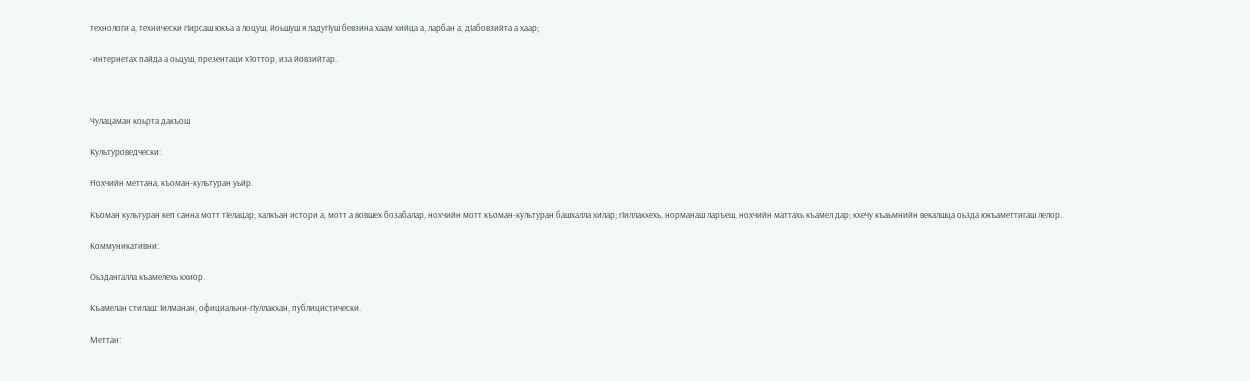технологи а, технически гIирсаш юкъа а лоцуш, йоьшуш я ладугIуш бевзина хаам хийца а, ларбан а, дIабовзийта а хаар;

-интернетах пайда а оьцуш, презентаци х1оттор, иза йовзийтар.



Чулацаман коьрта дакъош

Культуроведчески:

Нохчийн меттана, къоман-культуран уьйр.

Къоман культуран кеп санна мотт тIелацар; халкъан истори а, мотт а вовшех бозабалар, нохчийн мотт къоман-культуран башхалла хилар; гIиллакхехь, норманаш ларъеш, нохчийн маттахь къамел дар; кхечу къаьмнийн векалшца оьзда юкъаметтигаш лелор.

Коммуникативни:

Оьздангалла къамелехь кхиор.

Къамелан стилаш: Iилманан, официальни-гIуллакхан, публицистически.

Меттан: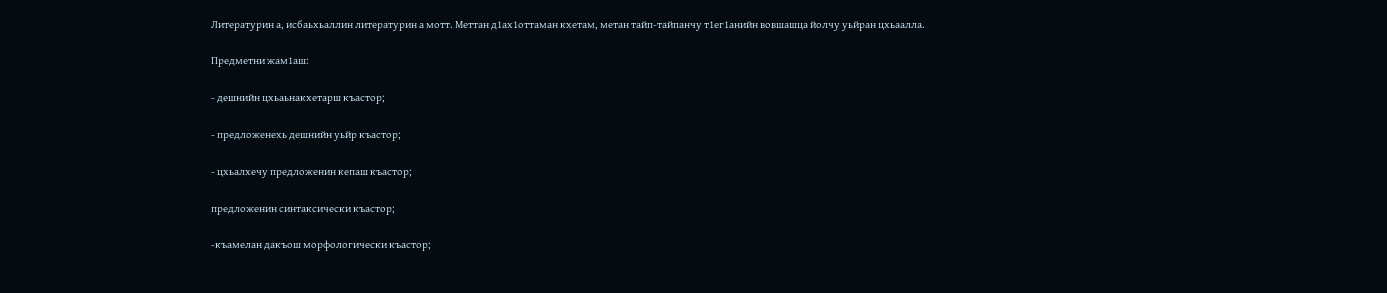Литературин а, исбаьхьаллин литературин а мотт. Меттан д1ах1оттаман кхетам, метан тайп-тайпанчу т1ег1анийн вовшашца йолчу уьйран цхьаалла.

Предметни жам1аш:

- дешнийн цхьаьнакхетарш къастор;

- предложенехь дешнийн уьйр къастор;

- цхьалхечу предложенин кепаш къастор;

предложенин синтаксически къастор;

-къамелан дакъош морфологически къастор;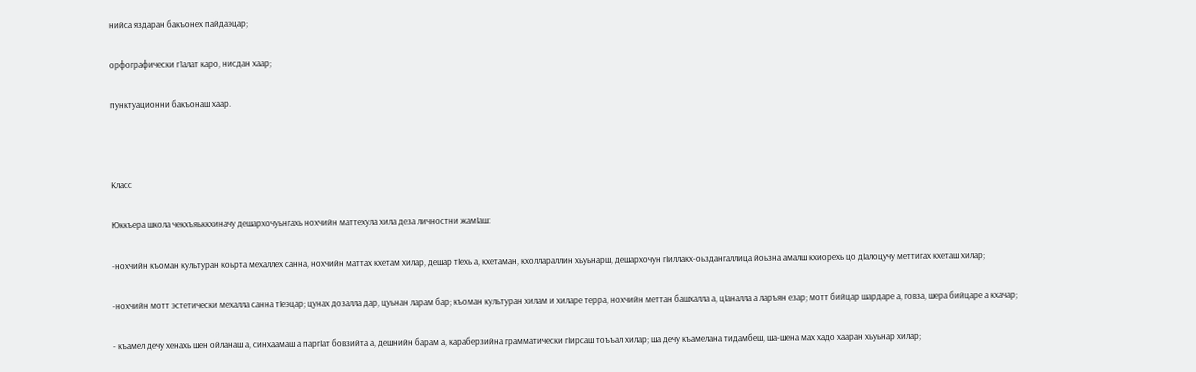нийса яздаран бакъонех пайдаэцар;

орфографически г1алат каро, нисдан хаар;

пунктуационни бакъонаш хаар.



Класс

Юккъера школа чекхъяьккхиначу дешархочуьнгахь нохчийн маттехула хила деза личностни жамIаш:

-нохчийн къоман культуран коьрта мехаллех санна, нохчийн маттах кхетам хилар, дешар тIехь а, кхетаман, кхоллараллин хьуьнарш, дешархочун гIиллакх-оьздангаллица йоьзна амалш кхиорехь цо дIалоцучу меттигах кхеташ хилар;

-нохчийн мотт эстетически мехалла санна тIеэцар; цунах дозалла дар, цуьнан ларам бар; къоман культуран хилам и хиларе терра, нохчийн меттан башхалла а, цIаналла а ларъян езар; мотт бийцар шардаре а, говза, шера бийцаре а кхачар;

- къамел дечу хенахь шен ойланаш а, синхаамаш а паргIат бовзийта а, дешнийн барам а, караберзийна грамматически гIирсаш тоъъал хилар; ша дечу къамелана тидамбеш, ша-шена мах хадо хааран хьуьнар хилар;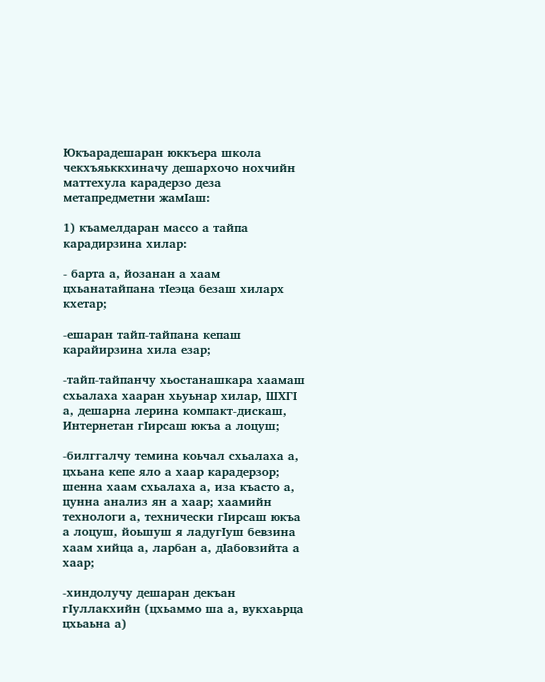Юкъарадешаран юккъера школа чекхъяьккхиначу дешархочо нохчийн маттехула карадерзо деза метапредметни жамIаш:

1) къамелдаран массо а тайпа карадирзина хилар:

- барта а, йозанан а хаам цхьанатайпана тIеэца безаш хиларх кхетар;

-ешаран тайп-тайпана кепаш карайирзина хила езар;

-тайп-тайпанчу хьостанашкара хаамаш схьалаха хааран хьуьнар хилар, ШХГI а, дешарна лерина компакт-дискаш, Интернетан гIирсаш юкъа а лоцуш;

-билггалчу темина коьчал схьалаха а, цхьана кепе яло а хаар карадерзор; шенна хаам схьалаха а, иза къасто а, цунна анализ ян а хаар; хаамийн технологи а, технически гIирсаш юкъа а лоцуш, йоьшуш я ладугIуш бевзина хаам хийца а, ларбан а, дIабовзийта а хаар;

-хиндолучу дешаран декъан гIуллакхийн (цхьаммо ша а, вукхаьрца цхьаьна а)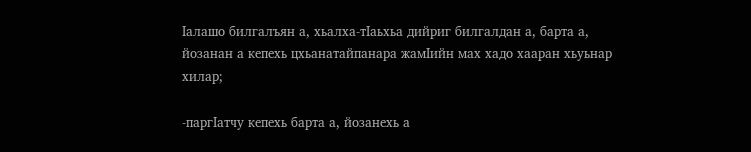Iалашо билгалъян а, хьалха-тIаьхьа дийриг билгалдан а, барта а, йозанан а кепехь цхьанатайпанара жамIийн мах хадо хааран хьуьнар хилар;

-паргIатчу кепехь барта а, йозанехь а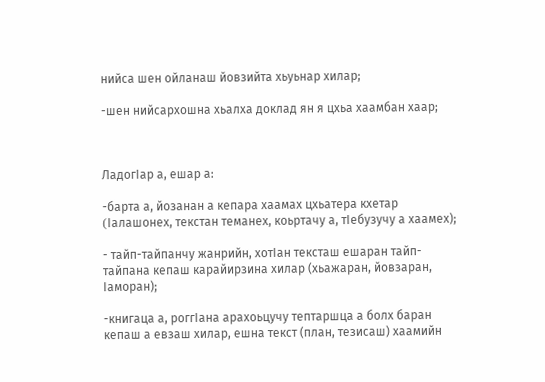нийса шен ойланаш йовзийта хьуьнар хилар;

-шен нийсархошна хьалха доклад ян я цхьа хаамбан хаар;



ЛадогIар а, ешар а:

-барта а, йозанан а кепара хаамах цхьатера кхетар (Iалашонех, текстан теманех, коьртачу а, тIебузучу а хаамех);

- тайп-тайпанчу жанрийн, хотIан тексташ ешаран тайп-тайпана кепаш карайирзина хилар (хьажаран, йовзаран, Iаморан);

-книгаца а, роггIана арахоьцучу тептаршца а болх баран кепаш а евзаш хилар, ешна текст (план, тезисаш) хаамийн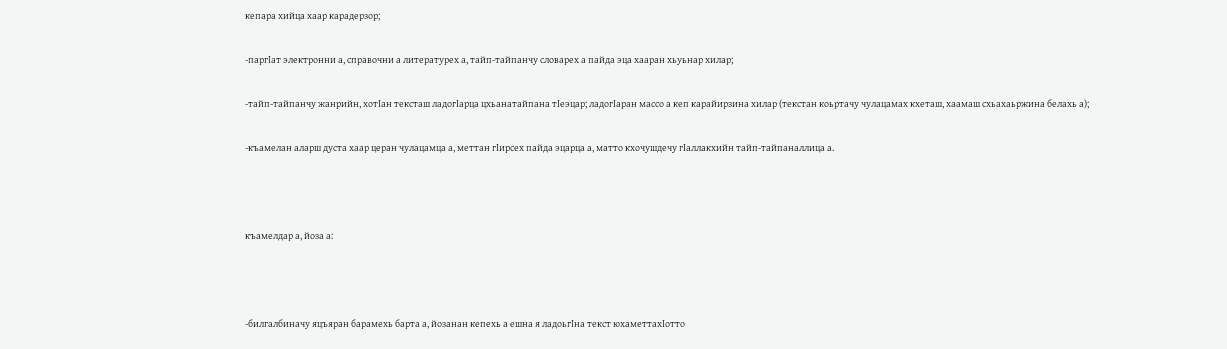кепара хийца хаар карадерзор;

-паргIат электронни а, справочни а литературех а, тайп-тайпанчу словарех а пайда эца хааран хьуьнар хилар;

-тайп-тайпанчу жанрийн, хотIан тексташ ладогIарца цхьанатайпана тIеэцар; ладогIаран массо а кеп карайирзина хилар (текстан коьртачу чулацамах кхеташ, хаамаш схьахаьржина белахь а);

-къамелан аларш дуста хаар церан чулацамца а, меттан гIирсех пайда эцарца а, матто кхочушдечу гIаллакхийн тайп-тайпаналлица а.



къамелдар а, йоза а:



-билгалбиначу яцъяран барамехь барта а, йозанан кепехь а ешна я ладоьгIна текст юхаметтахIотто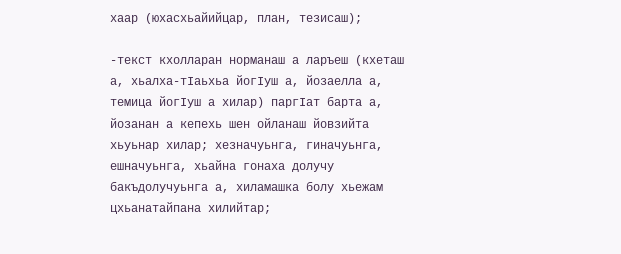хаар (юхасхьайийцар, план, тезисаш);

-текст кхолларан норманаш а ларъеш (кхеташ а, хьалха-тIаьхьа йогIуш а, йозаелла а, темица йогIуш а хилар) паргIат барта а, йозанан а кепехь шен ойланаш йовзийта хьуьнар хилар; хезначуьнга, гиначуьнга, ешначуьнга, хьайна гонаха долучу бакъдолучуьнга а, хиламашка болу хьежам цхьанатайпана хилийтар;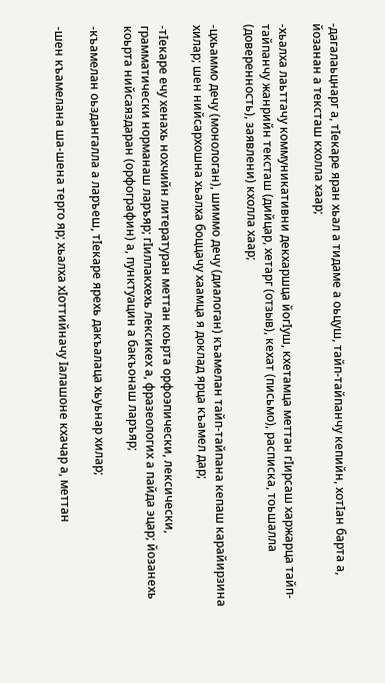-дагалаьцнарг а, тIекаре яран хьал а тидаме а оьцуш, тайп-тайпанчу кепийн, хотIан барта а, йозанан а тексташ кхолла хаар;

-хьалха лаьттачу коммуникативни декхаршца йогIуш, кхетамца меттан гIирсаш харжарца тайп-тайпанчу жанрийн тексташ (дийцар, хетарг (отзыв), кехат (письмо), расписка, тоьшалла (доверенность), заявлени) кхолла хаар;

-цхьаммо дечу (монологан), шиммо дечу (диалоган) къамелан тайп-тайпана кепаш карайирзина хилар; шен нийсархошна хьалха боццачу хаамца я доклад ярца къамел дар;

-тIекаре ечу хенахь нохчийн литературан меттан коьрта орфоэпически, лексически, грамматически норманаш ларъяр; гIиллакхехь лексикех а, фразеологих а пайда эцар; йозанехь коьрта нийсаяздаран (орфографин) а, пунктуацин а бакъонаш ларъяр;

-къамелан оьздангалла а ларъеш, тIекаре ярехь дакъалаца хьуьнар хилар;

-шен къамелана ша-шена терго яр; хьалха хIоттийначу Iалашоне кхачар а, меттан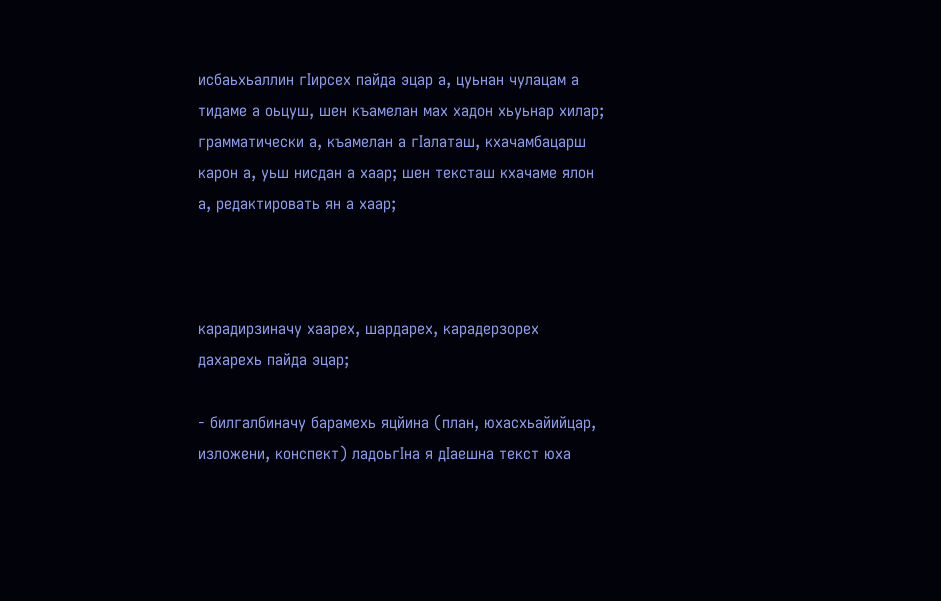исбаьхьаллин гIирсех пайда эцар а, цуьнан чулацам а тидаме а оьцуш, шен къамелан мах хадон хьуьнар хилар; грамматически а, къамелан а гIалаташ, кхачамбацарш карон а, уьш нисдан а хаар; шен тексташ кхачаме ялон а, редактировать ян а хаар;



карадирзиначу хаарех, шардарех, карадерзорех дахарехь пайда эцар;

- билгалбиначу барамехь яцйина (план, юхасхьайийцар, изложени, конспект) ладоьгIна я дIаешна текст юха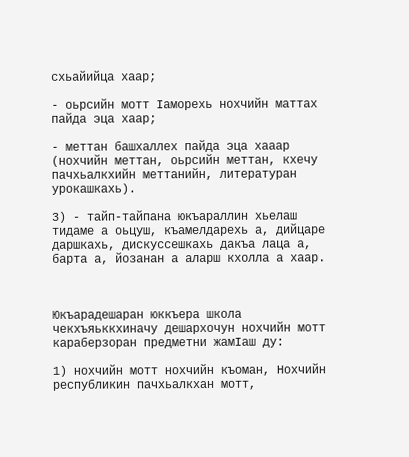схьайийца хаар;

- оьрсийн мотт Iаморехь нохчийн маттах пайда эца хаар;

- меттан башхаллех пайда эца хааар (нохчийн меттан, оьрсийн меттан, кхечу пачхьалкхийн меттанийн, литературан урокашкахь).

3) - тайп-тайпана юкъараллин хьелаш тидаме а оьцуш, къамелдарехь а, дийцаре даршкахь, дискуссешкахь дакъа лаца а, барта а, йозанан а аларш кхолла а хаар.



Юкъарадешаран юккъера школа чекхъяьккхиначу дешархочун нохчийн мотт караберзоран предметни жамIаш ду:

1) нохчийн мотт нохчийн къоман, Нохчийн республикин пачхьалкхан мотт,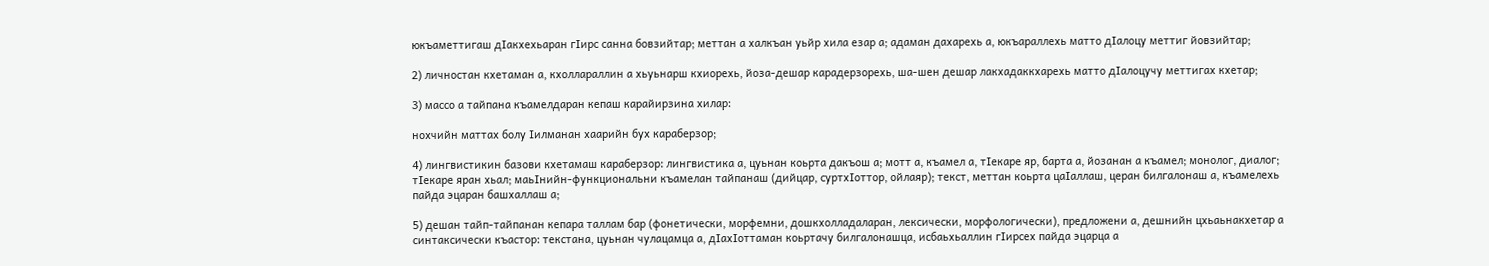юкъаметтигаш дIакхехьаран гIирс санна бовзийтар; меттан а халкъан уьйр хила езар а; адаман дахарехь а, юкъараллехь матто дIалоцу меттиг йовзийтар;

2) личностан кхетаман а, кхоллараллин а хьуьнарш кхиорехь, йоза-дешар карадерзорехь, ша-шен дешар лакхадаккхарехь матто дIалоцучу меттигах кхетар;

3) массо а тайпана къамелдаран кепаш карайирзина хилар:

нохчийн маттах болу Iилманан хаарийн бух караберзор;

4) лингвистикин базови кхетамаш караберзор: лингвистика а, цуьнан коьрта дакъош а; мотт а, къамел а, тIекаре яр, барта а, йозанан а къамел; монолог, диалог; тIекаре яран хьал; маьIнийн-функциональни къамелан тайпанаш (дийцар, суртхIоттор, ойлаяр); текст, меттан коьрта цаIаллаш, церан билгалонаш а, къамелехь пайда эцаран башхаллаш а;

5) дешан тайп-тайпанан кепара таллам бар (фонетически, морфемни, дошкхолладаларан, лексически, морфологически), предложени а, дешнийн цхьаьнакхетар а синтаксически къастор: текстана, цуьнан чулацамца а, дIахIоттаман коьртачу билгалонашца, исбаьхьаллин гIирсех пайда эцарца а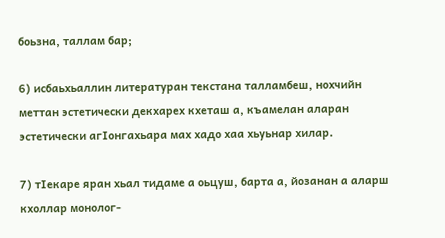боьзна, таллам бар;

6) исбаьхьаллин литературан текстана талламбеш, нохчийн меттан эстетически декхарех кхеташ а, къамелан аларан эстетически агIонгахьара мах хадо хаа хьуьнар хилар.

7) тIекаре яран хьал тидаме а оьцуш, барта а, йозанан а аларш кхоллар монолог-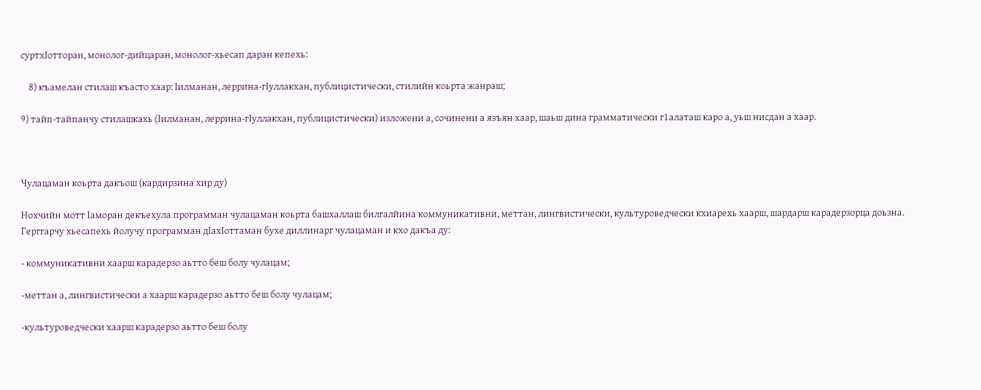суртхIотторан, монолог-дийцаран, монолог-хьесап даран кепехь:

    8) къамелан стилаш къасто хаар: Iилманан, леррина-гIуллакхан, публицистически, стилийн коьрта жанраш;

9) тайп-тайпанчу стилашкахь (Iилманан, леррина-гIуллакхан, публицистически) изложени а, сочинени а язъян хаар, шаьш дина грамматически г1алаташ каро а, уьш нисдан а хаар.



Чулацаман коьрта дакъош (кардирзина хир ду)

Нохчийн мотт Iаморан декъехула программан чулацаман коьрта башхаллаш билгалйина коммуникативни, меттан, лингвистически, культуроведчески кхиарехь хаарш, шардарш карадерзорца доьзна. Герггарчу хьесапехь йолучу программан дIахIоттаман бухе диллинарг чулацаман и кхо дакъа ду:

- коммуникативни хаарш карадерзо аьтто беш болу чулацам;

-меттан а, лингвистически а хаарш карадерзо аьтто беш болу чулацам;

-культуроведчески хаарш карадерзо аьтто беш болу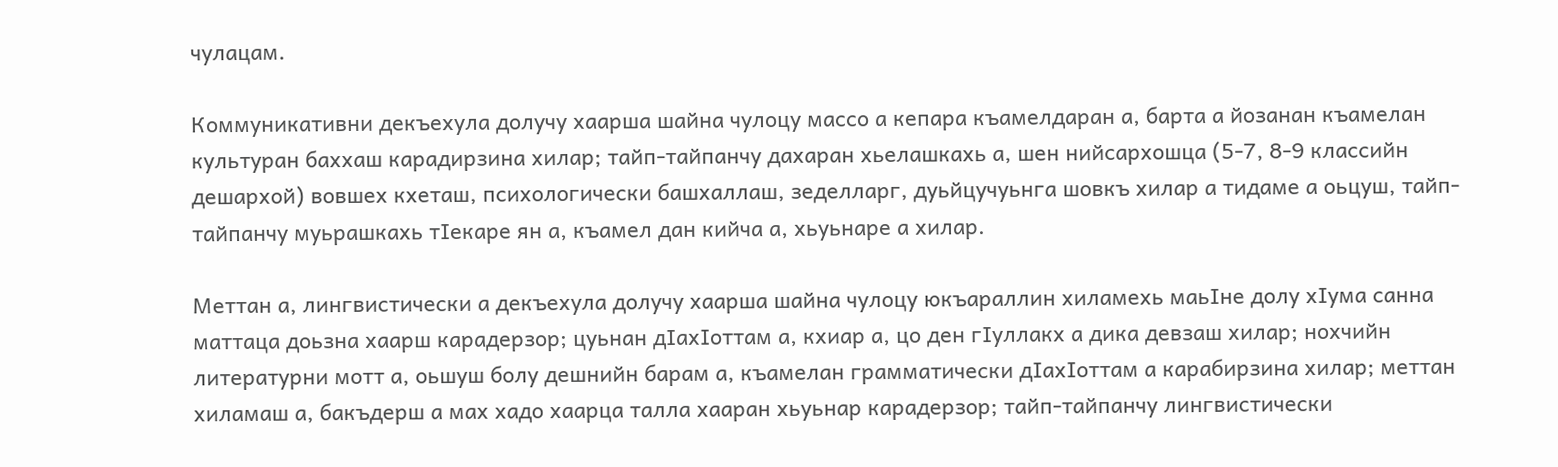чулацам.

Коммуникативни декъехула долучу хаарша шайна чулоцу массо а кепара къамелдаран а, барта а йозанан къамелан культуран баххаш карадирзина хилар; тайп-тайпанчу дахаран хьелашкахь а, шен нийсархошца (5-7, 8-9 классийн дешархой) вовшех кхеташ, психологически башхаллаш, зеделларг, дуьйцучуьнга шовкъ хилар а тидаме а оьцуш, тайп-тайпанчу муьрашкахь тIекаре ян а, къамел дан кийча а, хьуьнаре а хилар.

Меттан а, лингвистически а декъехула долучу хаарша шайна чулоцу юкъараллин хиламехь маьIне долу хIума санна маттаца доьзна хаарш карадерзор; цуьнан дIахIоттам а, кхиар а, цо ден гIуллакх а дика девзаш хилар; нохчийн литературни мотт а, оьшуш болу дешнийн барам а, къамелан грамматически дIахIоттам а карабирзина хилар; меттан хиламаш а, бакъдерш а мах хадо хаарца талла хааран хьуьнар карадерзор; тайп-тайпанчу лингвистически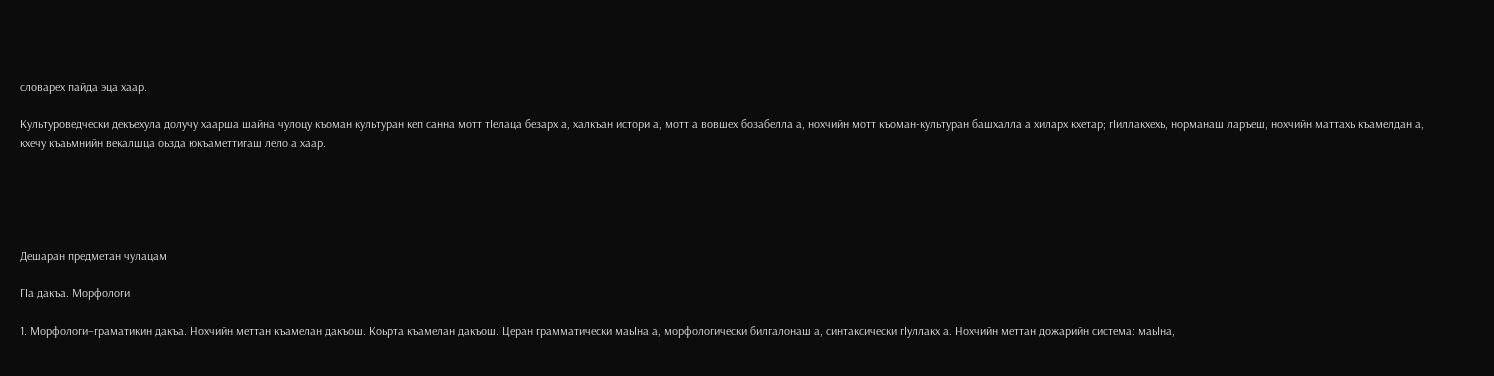словарех пайда эца хаар.

Культуроведчески декъехула долучу хаарша шайна чулоцу къоман культуран кеп санна мотт тIелаца безарх а, халкъан истори а, мотт а вовшех бозабелла а, нохчийн мотт къоман-культуран башхалла а хиларх кхетар; гIиллакхехь, норманаш ларъеш, нохчийн маттахь къамелдан а, кхечу къаьмнийн векалшца оьзда юкъаметтигаш лело а хаар.





Дешаран предметан чулацам

ГIа дакъа. Морфологи

1. Морфологи–граматикин дакъа. Нохчийн меттан къамелан дакъош. Коьрта къамелан дакъош. Церан грамматически маьIна а, морфологически билгалонаш а, синтаксически гIуллакх а. Нохчийн меттан дожарийн система: маьIна,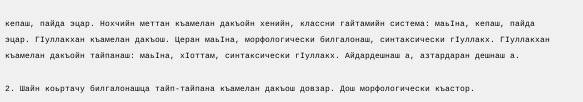кепаш, пайда эцар. Нохчийн меттан къамелан дакъойн хенийн, классни гайтамийн система: маьIна, кепаш, пайда эцар. ГIуллакхан къамелан дакъош. Церан маьIна, морфологически билгалонаш, синтаксически гIуллакх. ГIуллакхан къамелан дакъойн тайпанаш: маьIна, хIоттам, синтаксически гIуллакх. Айдардешнаш а, азтардаран дешнаш а.

2. Шайн коьртачу билгалонашца тайп-тайпана къамелан дакъош довзар. Дош морфологически къастор.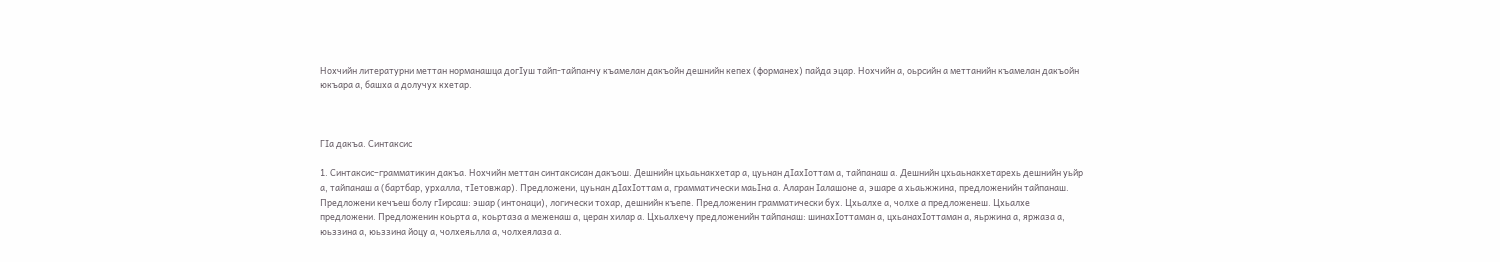Нохчийн литературни меттан норманашца догIуш тайп-тайпанчу къамелан дакъойн дешнийн кепех (форманех) пайда эцар. Нохчийн а, оьрсийн а меттанийн къамелан дакъойн юкъара а, башха а долучух кхетар.



ГIа дакъа. Синтаксис

1. Синтаксис–грамматикин дакъа. Нохчийн меттан синтаксисан дакъош. Дешнийн цхьаьнакхетар а, цуьнан дIахIоттам а, тайпанаш а. Дешнийн цхьаьнакхетарехь дешнийн уьйр а, тайпанаш а (бартбар, урхалла, тIетовжар). Предложени, цуьнан дIахIоттам а, грамматически маьIна а. Аларан Iалашоне а, эшаре а хьаьжжина, предложенийн тайпанаш. Предложени кечъеш болу гIирсаш: эшар (интонаци), логически тохар, дешнийн къепе. Предложенин грамматически бух. Цхьалхе а, чолхе а предложенеш. Цхьалхе предложени. Предложенин коьрта а, коьртаза а меженаш а, церан хилар а. Цхьалхечу предложенийн тайпанаш: шинахIоттаман а, цхьанахIоттаман а, яьржина а, яржаза а, юьззина а, юьззина йоцу а, чолхеяьлла а, чолхеялаза а.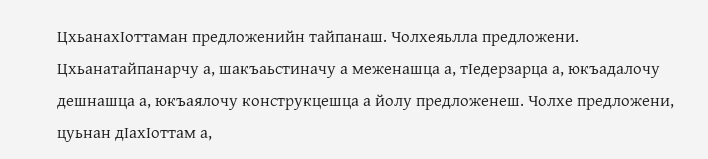ЦхьанахIоттаман предложенийн тайпанаш. Чолхеяьлла предложени. Цхьанатайпанарчу а, шакъаьстиначу а меженашца а, тIедерзарца а, юкъадалочу дешнашца а, юкъаялочу конструкцешца а йолу предложенеш. Чолхе предложени, цуьнан дIахIоттам а,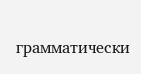грамматически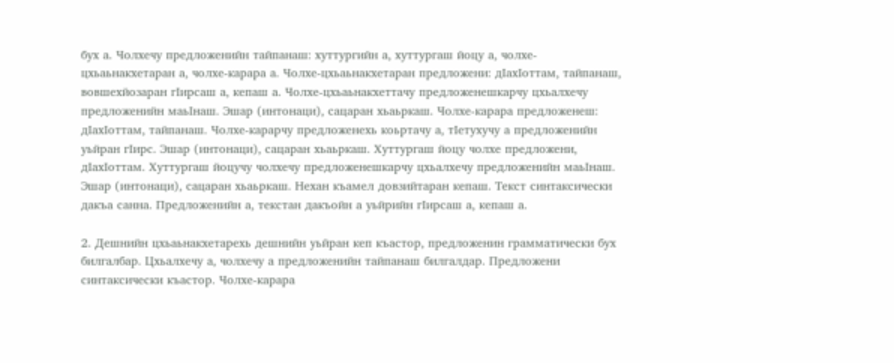бух а. Чолхечу предложенийн тайпанаш: хуттургийн а, хуттургаш йоцу а, чолхе-цхьаьнакхетаран а, чолхе-карара а. Чолхе-цхьаьнакхетаран предложени: дIахIоттам, тайпанаш, вовшехйозаран гIирсаш а, кепаш а. Чолхе-цхьаьнакхеттачу предложенешкарчу цхьалхечу предложенийн маьIнаш. Эшар (интонаци), сацаран хьаьркаш. Чолхе-карара предложенеш: дIахIоттам, тайпанаш. Чолхе-карарчу предложенехь коьртачу а, тIетухучу а предложенийн уьйран гIирс. Эшар (интонаци), сацаран хьаьркаш. Хуттургаш йоцу чолхе предложени, дIахIоттам. Хуттургаш йоцучу чолхечу предложенешкарчу цхьалхечу предложенийн маьIнаш. Эшар (интонаци), сацаран хьаьркаш. Нехан къамел довзийтаран кепаш. Текст синтаксически дакъа санна. Предложенийн а, текстан дакъойн а уьйрийн гIирсаш а, кепаш а.

2. Дешнийн цхьаьнакхетарехь дешнийн уьйран кеп къастор, предложенин грамматически бух билгалбар. Цхьалхечу а, чолхечу а предложенийн тайпанаш билгалдар. Предложени синтаксически къастор. Чолхе-карара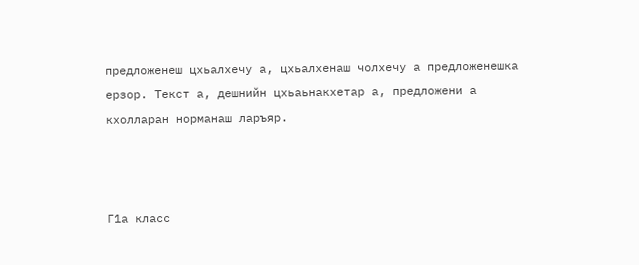предложенеш цхьалхечу а, цхьалхенаш чолхечу а предложенешка ерзор. Текст а, дешнийн цхьаьнакхетар а, предложени а кхолларан норманаш ларъяр.



Г1а класс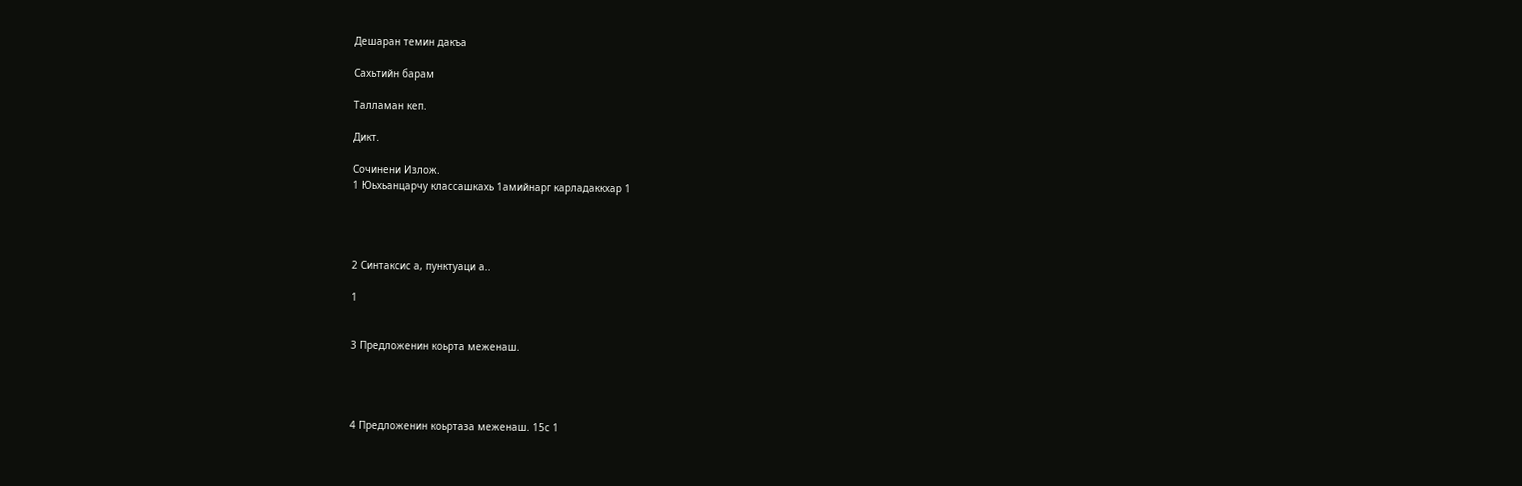Дешаран темин дакъа

Сахьтийн барам

Талламан кеп.

Дикт.

Сочинени Излож.
1 Юьхьанцарчу классашкахь 1амийнарг карладаккхар 1




2 Синтаксис а, пунктуаци а..

1


3 Предложенин коьрта меженаш.




4 Предложенин коьртаза меженаш. 15с 1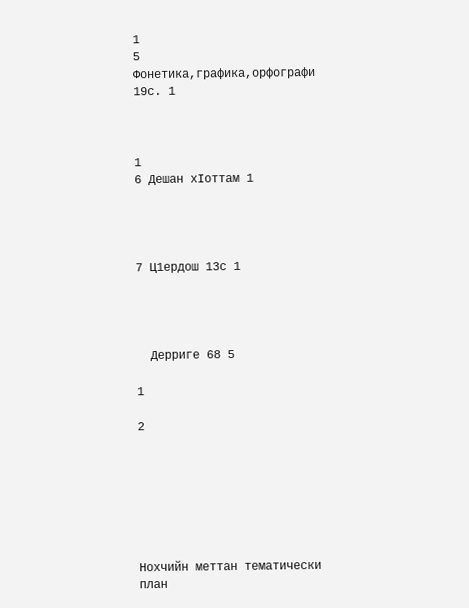1
5 Фонетика,графика,орфографи 19с. 1



1
6 Дешан хIоттам 1




7 Ц1ердош 13с 1




  Дерриге 68 5

1

2







Нохчийн меттан тематически план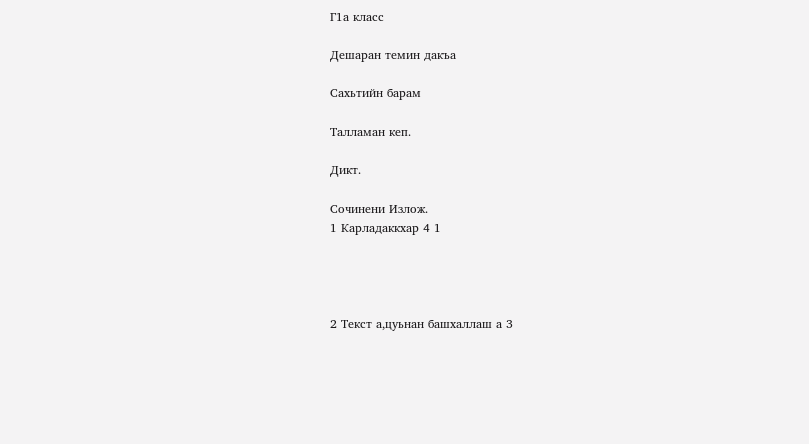Г1а класс

Дешаран темин дакъа

Сахьтийн барам

Талламан кеп.

Дикт.

Сочинени Излож.
1 Карладаккхар 4 1




2 Текст а,цуьнан башхаллаш а 3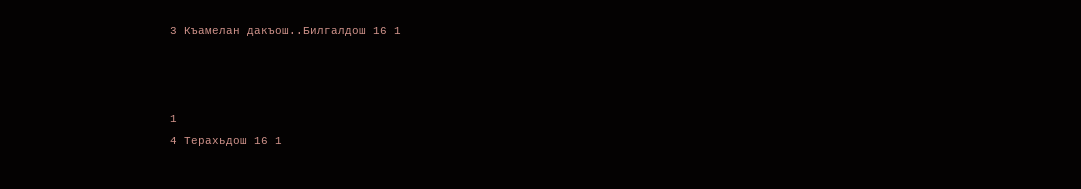3 Къамелан дакъош..Билгалдош 16 1



1
4 Терахьдош 16 1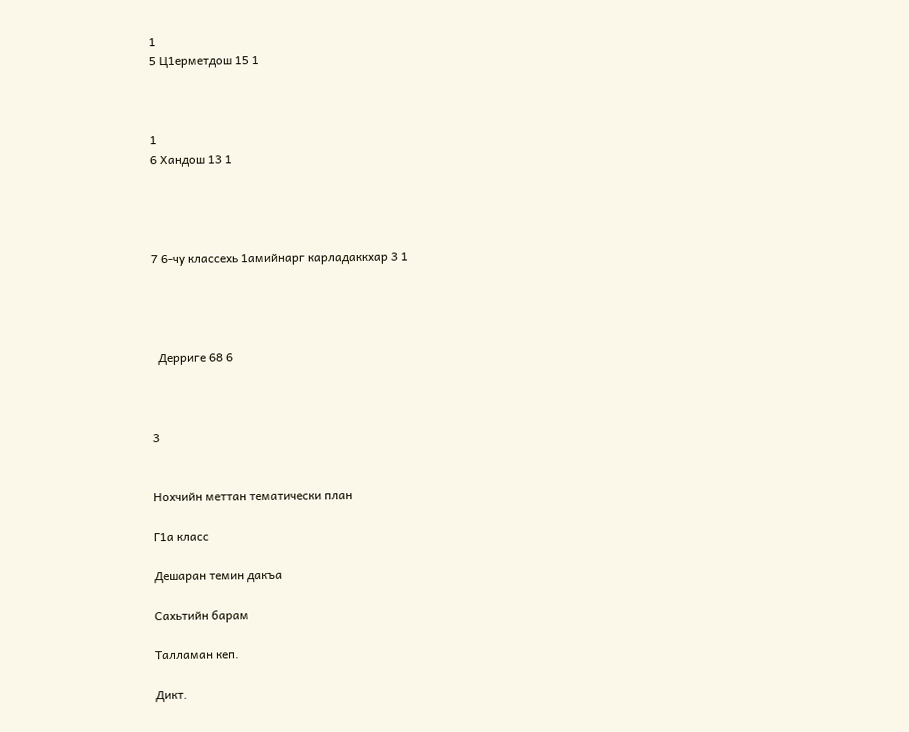1
5 Ц1ерметдош 15 1



1
6 Хандош 13 1




7 6-чу классехь 1амийнарг карладаккхар 3 1




  Дерриге 68 6



3


Нохчийн меттан тематически план

Г1а класс

Дешаран темин дакъа

Сахьтийн барам

Талламан кеп.

Дикт.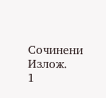Сочинени Излож.
1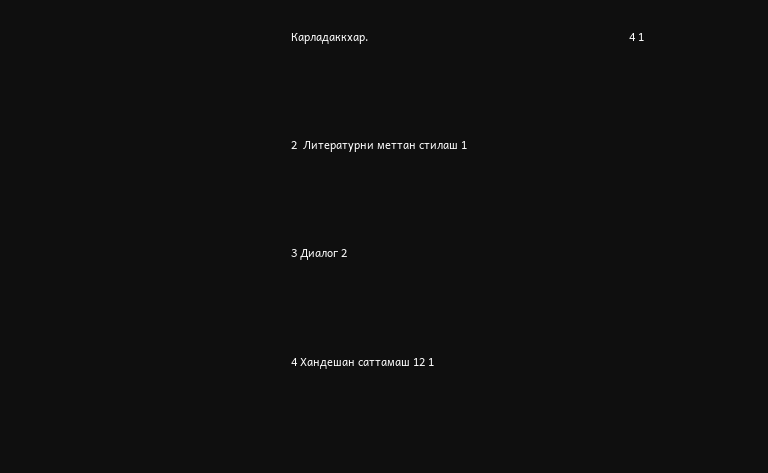Карладаккхар.                                                                                       4 1




2  Литературни меттан стилаш 1




3 Диалог 2




4 Хандешан саттамаш 12 1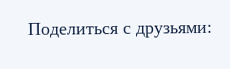Поделиться с друзьями: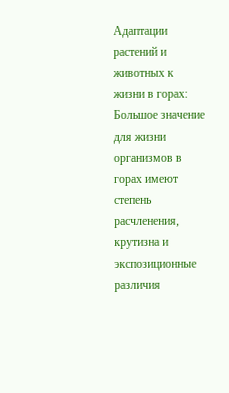Адаптации растений и животных к жизни в горах: Большое значение для жизни организмов в горах имеют степень расчленения, крутизна и экспозиционные различия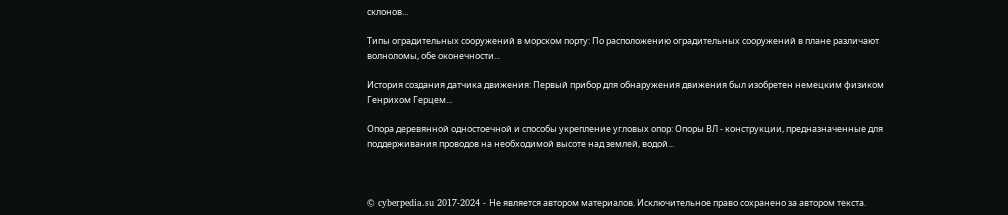склонов...

Типы оградительных сооружений в морском порту: По расположению оградительных сооружений в плане различают волноломы, обе оконечности...

История создания датчика движения: Первый прибор для обнаружения движения был изобретен немецким физиком Генрихом Герцем...

Опора деревянной одностоечной и способы укрепление угловых опор: Опоры ВЛ - конструкции, предназначенные для поддерживания проводов на необходимой высоте над землей, водой...



© cyberpedia.su 2017-2024 - Не является автором материалов. Исключительное право сохранено за автором текста.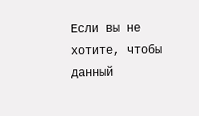Если вы не хотите, чтобы данный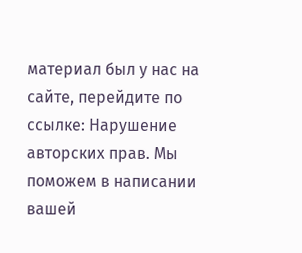материал был у нас на сайте, перейдите по ссылке: Нарушение авторских прав. Мы поможем в написании вашей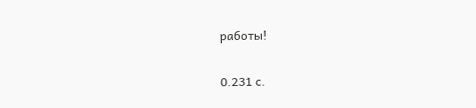работы!

0.231 с.